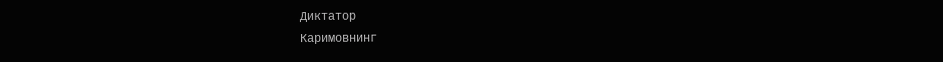Диктатор
Каримовнинг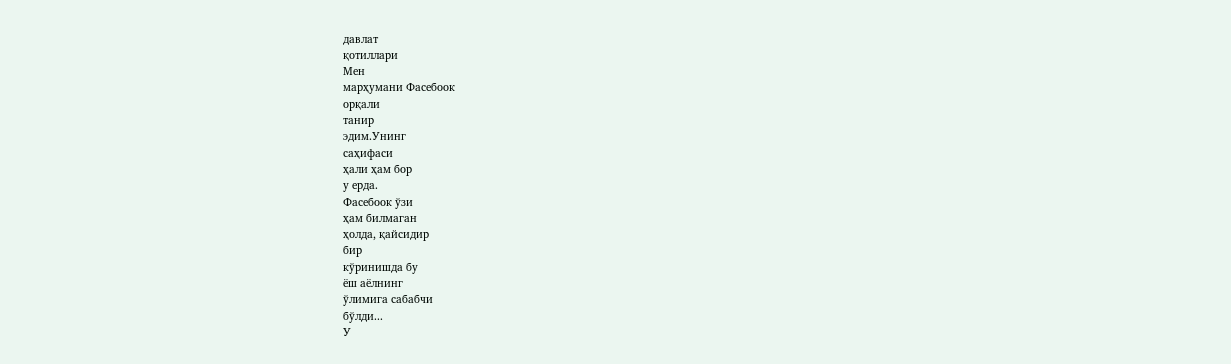давлат
қотиллари
Мен
марҳумани Фасебоок
орқали
танир
эдим.Унинг
саҳифаси
ҳали ҳам бор
у ерда.
Фасебоок ўзи
ҳам билмаган
ҳолда, қайсидир
бир
кўринишда бу
ёш аёлнинг
ўлимига сабабчи
бўлди...
У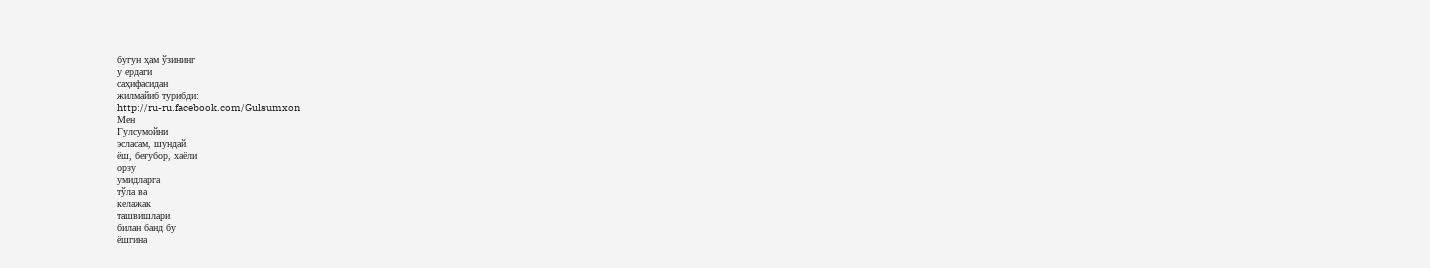бугун ҳам ўзининг
у ердаги
саҳифасидан
жилмайиб турибди:
http://ru-ru.facebook.com/Gulsumxon
Мен
Гулсумойни
эсласам, шундай
ёш, беғубор, хаёли
орзу
умидларга
тўла ва
келажак
ташвишлари
билан банд бу
ёшгина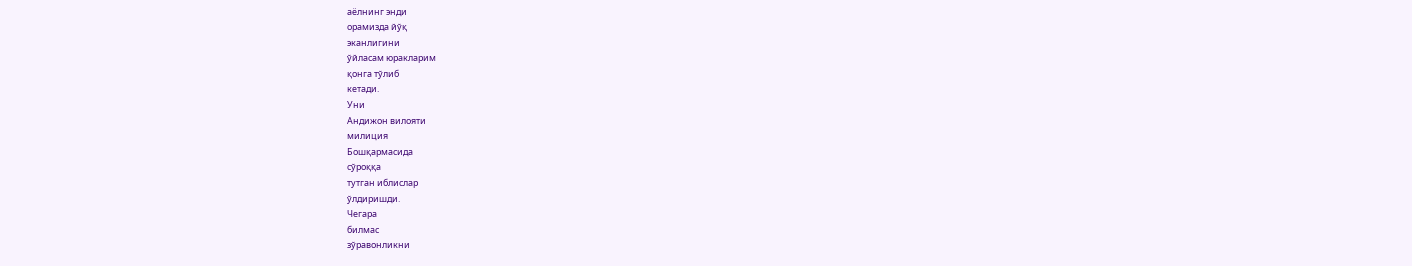аёлнинг энди
орамизда йўқ
эканлигини
ўйласам юракларим
қонга тўлиб
кетади.
Уни
Андижон вилояти
милиция
Бошқармасида
сўроққа
тутган иблислар
ўлдиришди.
Чегара
билмас
зўравонликни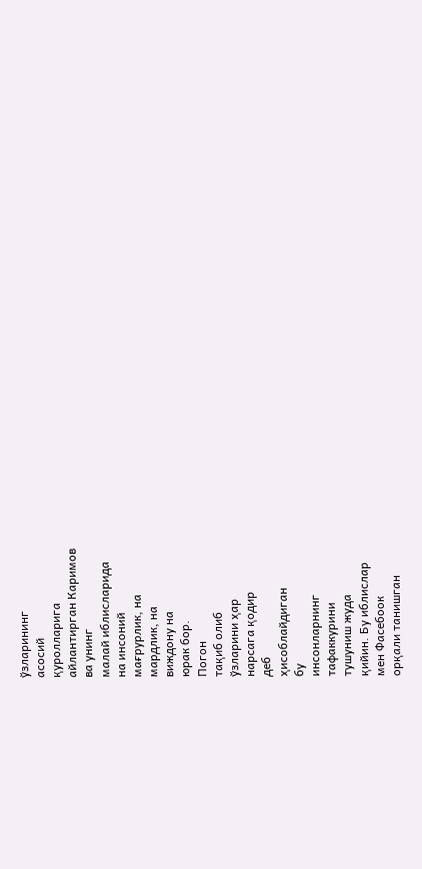ўзларининг
асосий
қуролларига
айлантирган Каримов
ва унинг
малай иблисларида
на инсоний
мағрурлик, на
мардлик, на
виждону на
юрак бор.
Погон
тақиб олиб
ўзларини ҳар
нарсага қодир
деб
ҳисоблайдиган
бу
инсонларнинг
тафаккурини
тушуниш жуда
қийин. Бу иблислар
мен Фасебоок
орқали танишган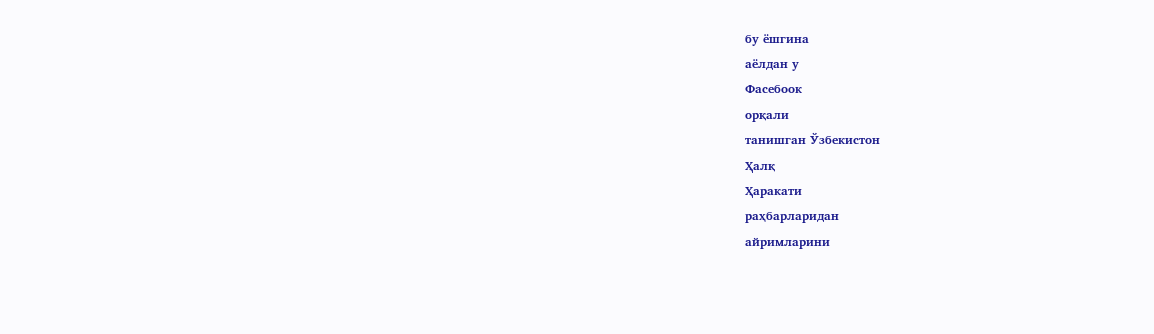бу ёшгина
аёлдан у
Фасебоок
орқали
танишган Ўзбекистон
Ҳалқ
Ҳаракати
раҳбарларидан
айримларини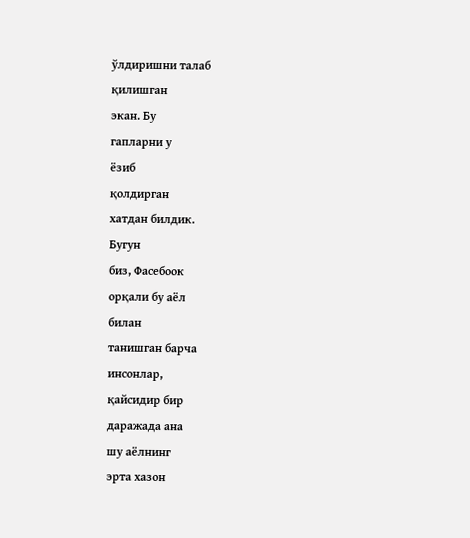ўлдиришни талаб
қилишган
экан. Бу
гапларни у
ёзиб
қолдирган
хатдан билдик.
Бугун
биз, Фасебоок
орқали бу аёл
билан
танишган барча
инсонлар,
қайсидир бир
даражада ана
шу аёлнинг
эрта хазон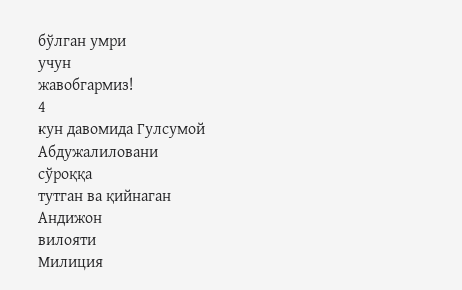бўлган умри
учун
жавобгармиз!
4
кун давомида Гулсумой
Абдужалиловани
сўроққа
тутган ва қийнаган
Андижон
вилояти
Милиция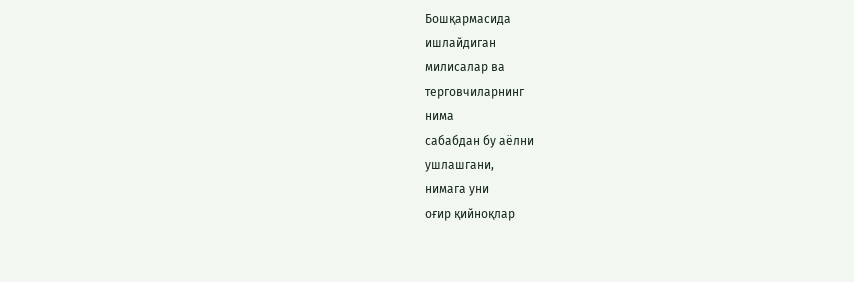Бошқармасида
ишлайдиган
милисалар ва
терговчиларнинг
нима
сабабдан бу аёлни
ушлашгани,
нимага уни
оғир қийноқлар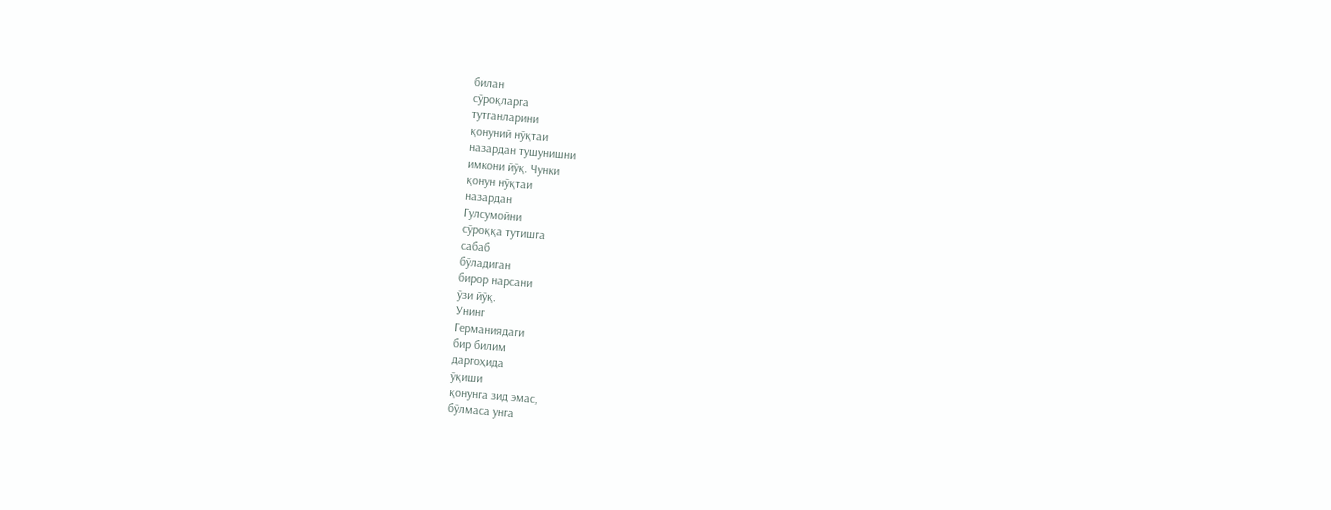билан
сўроқларга
тутганларини
қонуний нўқтаи
назардан тушунишни
имкони йўқ. Чунки
қонун нўқтаи
назардан
Гулсумойни
сўроққа тутишга
сабаб
бўладиган
бирор нарсани
ўзи йўқ.
Унинг
Германиядаги
бир билим
даргоҳида
ўқиши
қонунга зид эмас,
бўлмаса унга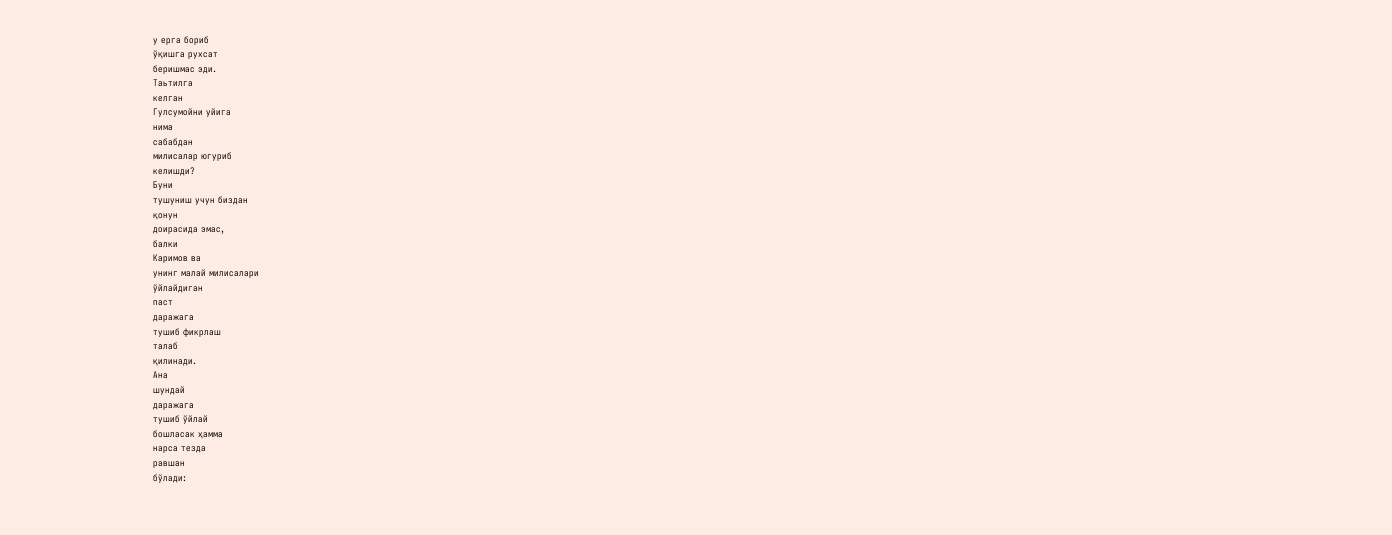у ерга бориб
ўқишга рухсат
беришмас эди.
Таьтилга
келган
Гулсумойни уйига
нима
сабабдан
милисалар югуриб
келишди?
Буни
тушуниш учун биздан
қонун
доирасида эмас,
балки
Каримов ва
унинг малай милисалари
ўйлайдиган
паст
даражага
тушиб фикрлаш
талаб
қилинади.
Ана
шундай
даражага
тушиб ўйлай
бошласак ҳамма
нарса тезда
равшан
бўлади: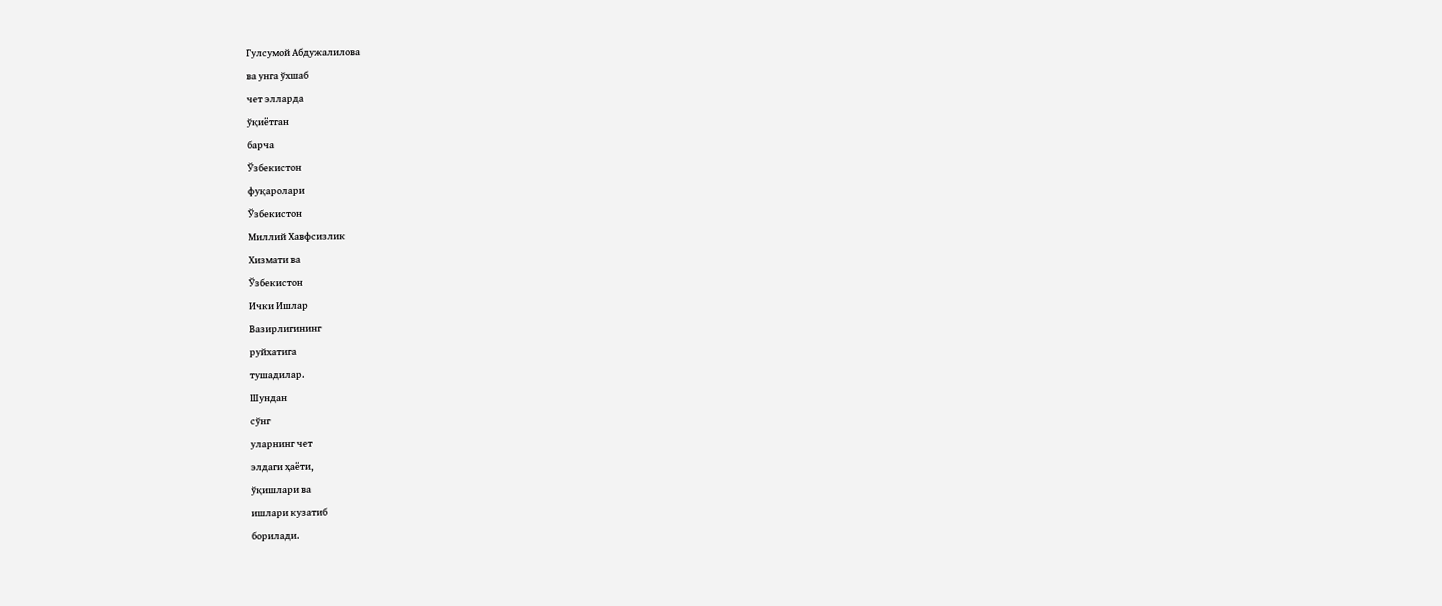Гулсумой Абдужалилова
ва унга ўхшаб
чет элларда
ўқиётган
барча
Ўзбекистон
фуқаролари
Ўзбекистон
Миллий Хавфсизлик
Хизмати ва
Ўзбекистон
Ички Ишлар
Вазирлигининг
руйхатига
тушадилар.
Шундан
сўнг
уларнинг чет
элдаги ҳаёти,
ўқишлари ва
ишлари кузатиб
борилади.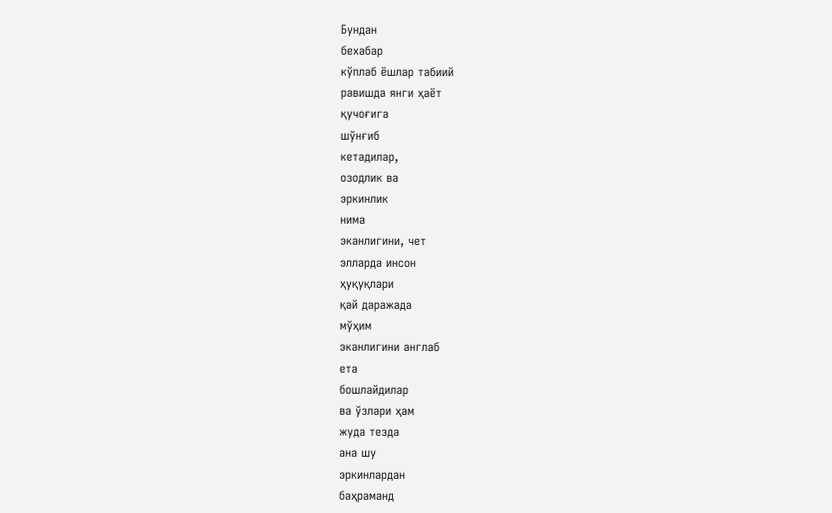Бундан
бехабар
кўплаб ёшлар табиий
равишда янги ҳаёт
қучоғига
шўнғиб
кетадилар,
озодлик ва
эркинлик
нима
эканлигини, чет
элларда инсон
ҳуқуқлари
қай даражада
мўҳим
эканлигини англаб
ета
бошлайдилар
ва ўзлари ҳам
жуда тезда
ана шу
эркинлардан
баҳраманд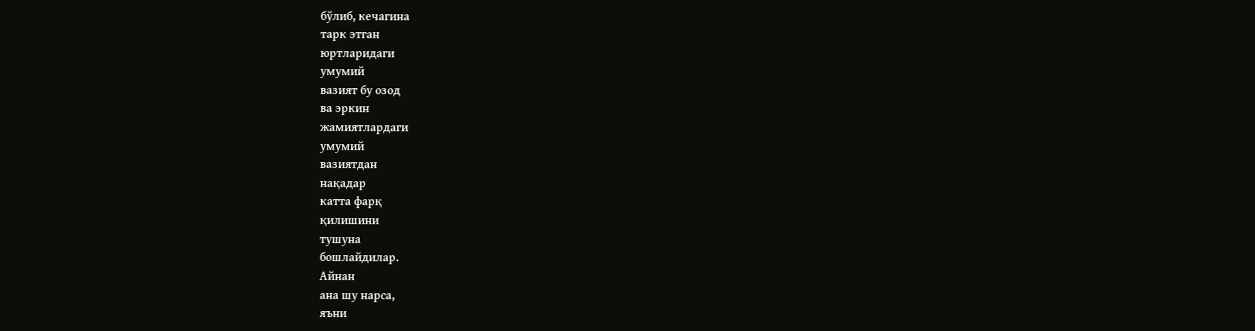бўлиб, кечагина
тарк этган
юртларидаги
умумий
вазият бу озод
ва эркин
жамиятлардаги
умумий
вазиятдан
нақадар
катта фарқ
қилишини
тушуна
бошлайдилар.
Айнан
ана шу нарса,
яъни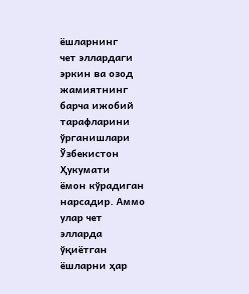ёшларнинг
чет эллардаги
эркин ва озод
жамиятнинг
барча ижобий
тарафларини
ўрганишлари
Ўзбекистон
Ҳукумати
ёмон кўрадиган
нарсадир. Аммо
улар чет
элларда
ўқиётган
ёшларни ҳар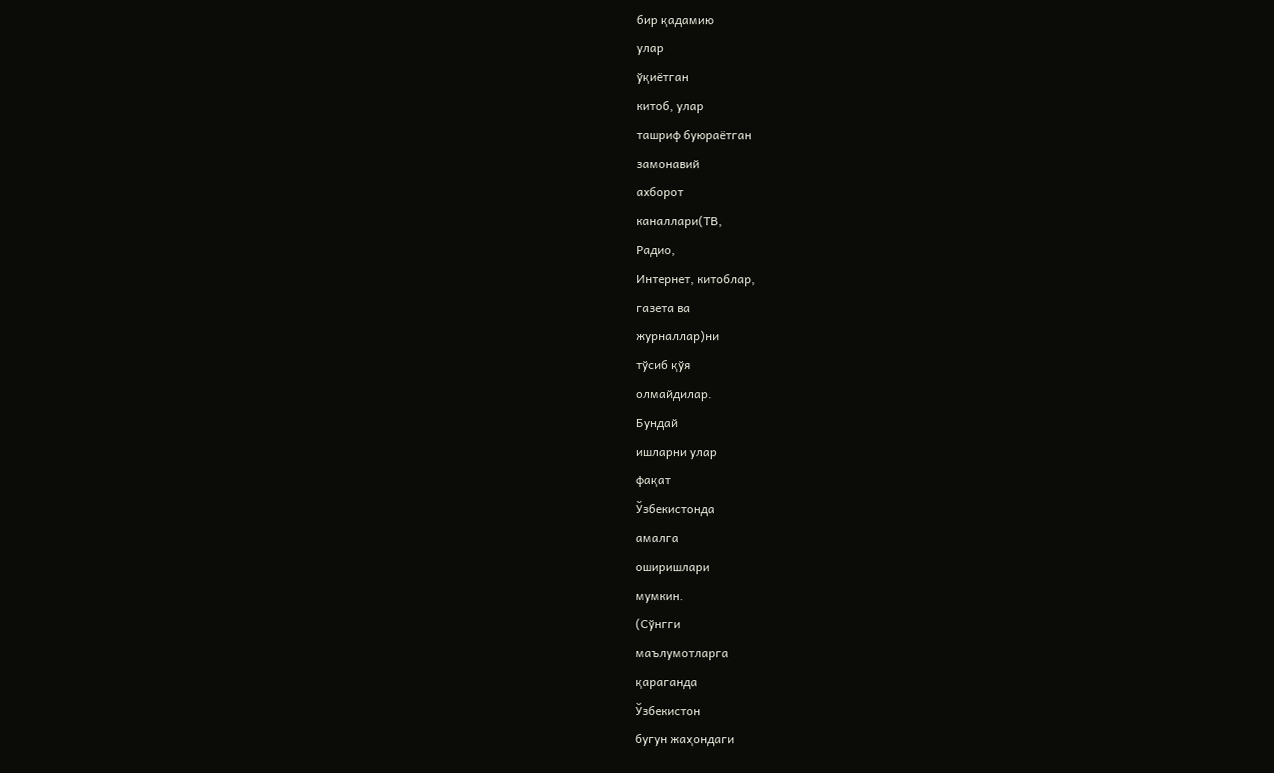бир қадамию
улар
ўқиётган
китоб, улар
ташриф буюраётган
замонавий
ахборот
каналлари(ТВ,
Радио,
Интернет, китоблар,
газета ва
журналлар)ни
тўсиб қўя
олмайдилар.
Бундай
ишларни улар
фақат
Ўзбекистонда
амалга
оширишлари
мумкин.
(Сўнгги
маълумотларга
қараганда
Ўзбекистон
бугун жаҳондаги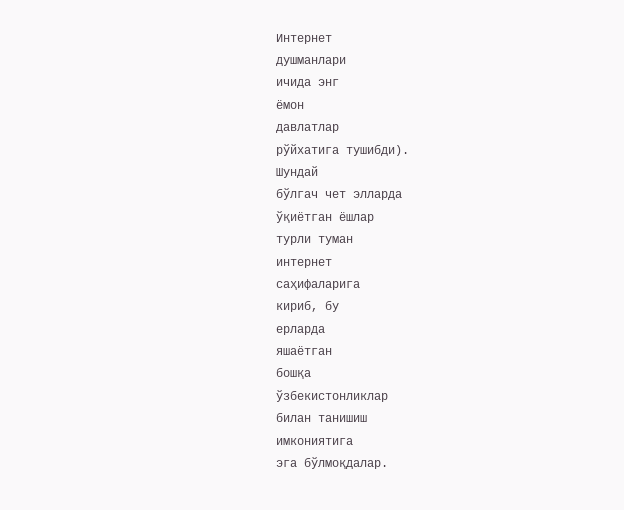Интернет
душманлари
ичида энг
ёмон
давлатлар
рўйхатига тушибди).
Шундай
бўлгач чет элларда
ўқиётган ёшлар
турли туман
интернет
саҳифаларига
кириб, бу
ерларда
яшаётган
бошқа
ўзбекистонликлар
билан танишиш
имкониятига
эга бўлмоқдалар.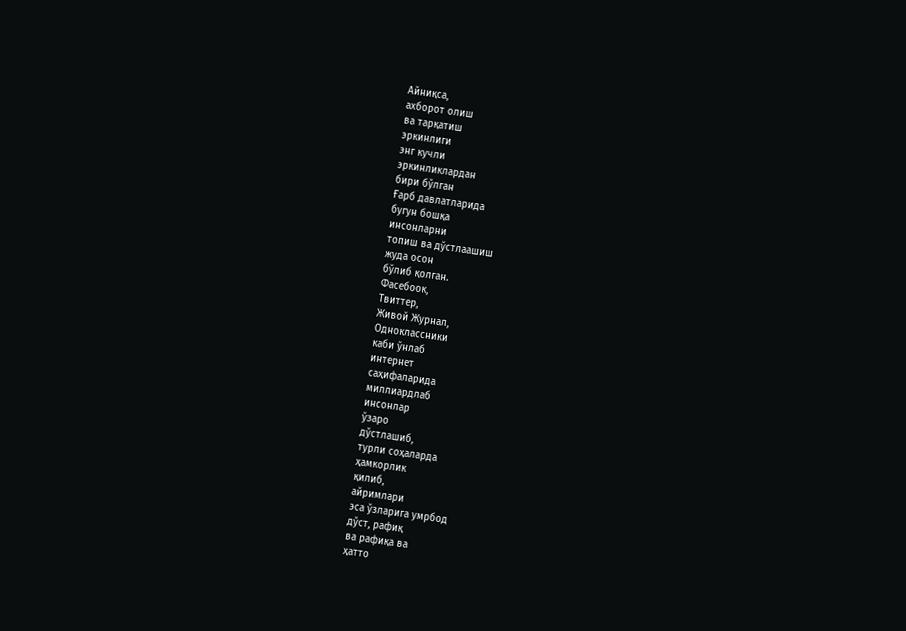Айниқса,
ахборот олиш
ва тарқатиш
эркинлиги
энг кучли
эркинликлардан
бири бўлган
Ғарб давлатларида
бугун бошқа
инсонларни
топиш ва дўстлаашиш
жуда осон
бўлиб қолган.
Фасебоок,
Твиттер,
Живой Журнал,
Одноклассники
каби ўнлаб
интернет
саҳифаларида
миллиардлаб
инсонлар
ўзаро
дўстлашиб,
турли соҳаларда
ҳамкорлик
қилиб,
айримлари
эса ўзларига умрбод
дўст, рафиқ
ва рафиқа ва
ҳатто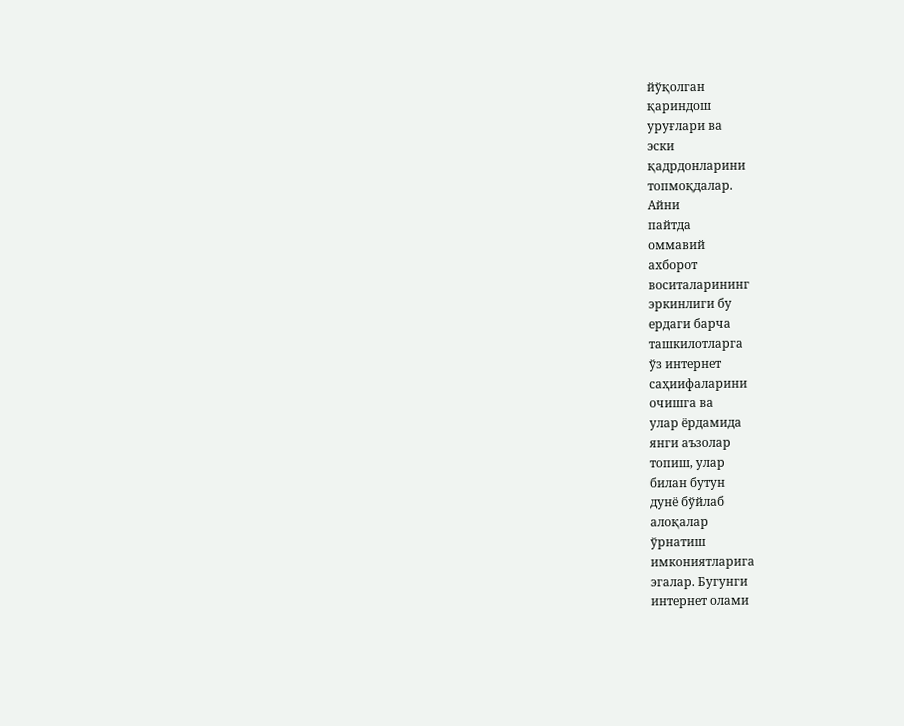йўқолган
қариндош
уруғлари ва
эски
қадрдонларини
топмоқдалар.
Айни
пайтда
оммавий
ахборот
воситаларининг
эркинлиги бу
ердаги барча
ташкилотларга
ўз интернет
саҳиифаларини
очишга ва
улар ёрдамида
янги аъзолар
топиш, улар
билан бутун
дунё бўйлаб
алоқалар
ўрнатиш
имкониятларига
эгалар. Бугунги
интернет олами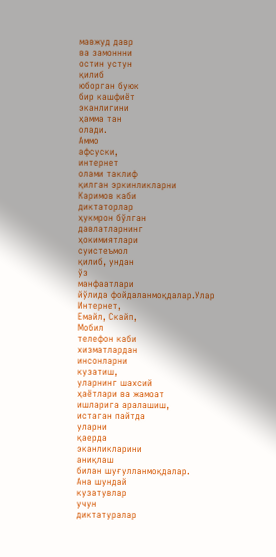мавжуд давр
ва замоннни
остин устун
қилиб
юборган буюк
бир кашфиёт
эканлигини
ҳамма тан
олади.
Аммо
афсуски,
интернет
олами таклиф
қилган эркинликларни
Каримов каби
диктаторлар
ҳукмрон бўлган
давлатларнинг
ҳокимиятлари
суистеъмол
қилиб, ундан
ўз
манфаатлари
йўлида фойдаланмоқдалар.Улар
Интернет,
Емайл, Скайп,
Мобил
телефон каби
хизматлардан
инсонларни
кузатиш,
уларнинг шахсий
ҳаётлари ва жамоат
ишларига аралашиш,
истаган пайтда
уларни
қаерда
эканликларини
аниқлаш
билан шуғулланмоқдалар.
Ана шундай
кузатувлар
учун
диктатуралар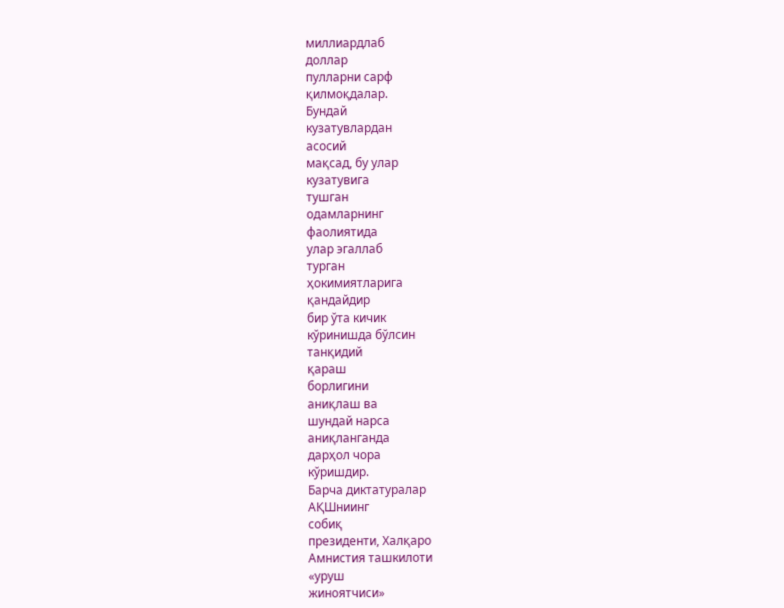миллиардлаб
доллар
пулларни сарф
қилмоқдалар.
Бундай
кузатувлардан
асосий
мақсад, бу улар
кузатувига
тушган
одамларнинг
фаолиятида
улар эгаллаб
турган
ҳокимиятларига
қандайдир
бир ўта кичик
кўринишда бўлсин
танқидий
қараш
борлигини
аниқлаш ва
шундай нарса
аниқланганда
дарҳол чора
кўришдир.
Барча диктатуралар
АҚШниинг
собиқ
президенти, Халқаро
Амнистия ташкилоти
«уруш
жиноятчиси»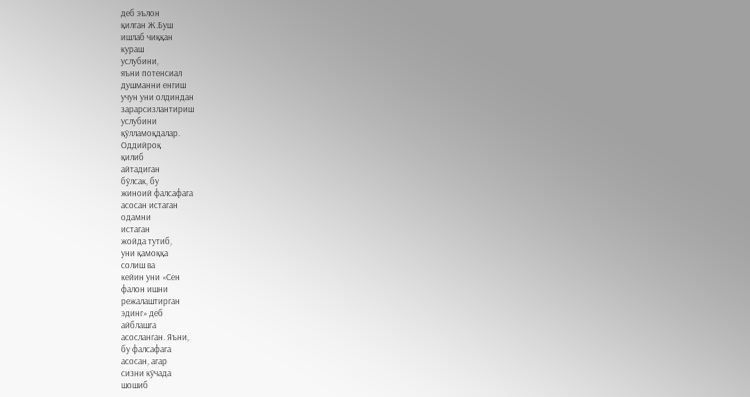деб эълон
қилган Ж.Буш
ишлаб чиққан
кураш
услубини,
яъни потенсиал
душманни енгиш
учун уни олдиндан
зарарсизлантириш
услубини
қўлламоқдалар.
Оддийроқ
қилиб
айтадиган
бўлсак, бу
жиноий фалсафага
асосан истаган
одамни
истаган
жойда тутиб,
уни қамоққа
солиш ва
кейин уни «Сен
фалон ишни
режалаштирган
эдинг» деб
айблашга
асосланган. Яъни,
бу фалсафага
асосан, агар
сизни кўчада
шошиб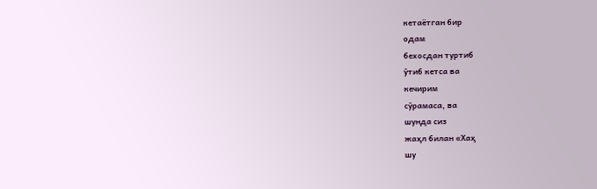кетаётган бир
одам
бехосдан туртиб
ўтиб кетса ва
кечирим
сўрамаса, ва
шунда сиз
жаҳл билан «Хаҳ
шу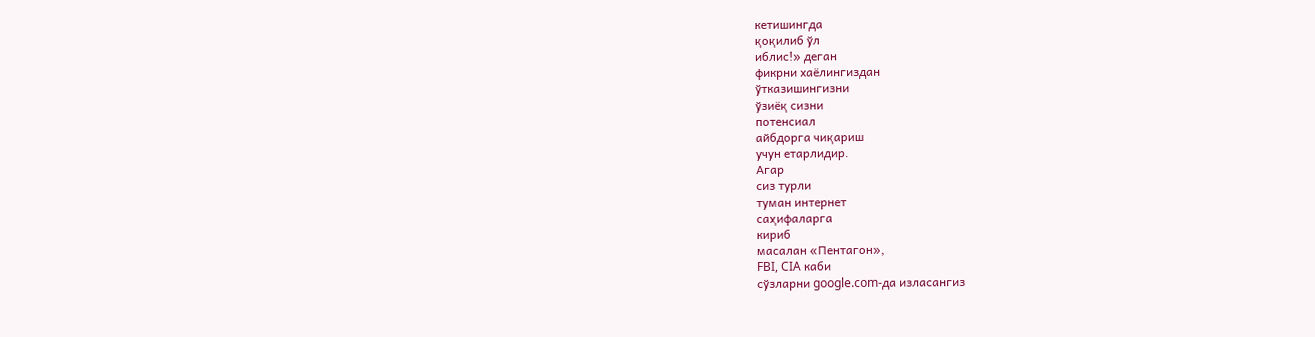кетишингда
қоқилиб ўл
иблис!» деган
фикрни хаёлингиздан
ўтказишингизни
ўзиёқ сизни
потенсиал
айбдорга чиқариш
учун етарлидир.
Агар
сиз турли
туман интернет
саҳифаларга
кириб
масалан «Пентагон»,
FBI, CIA каби
сўзларни google.com-да изласангиз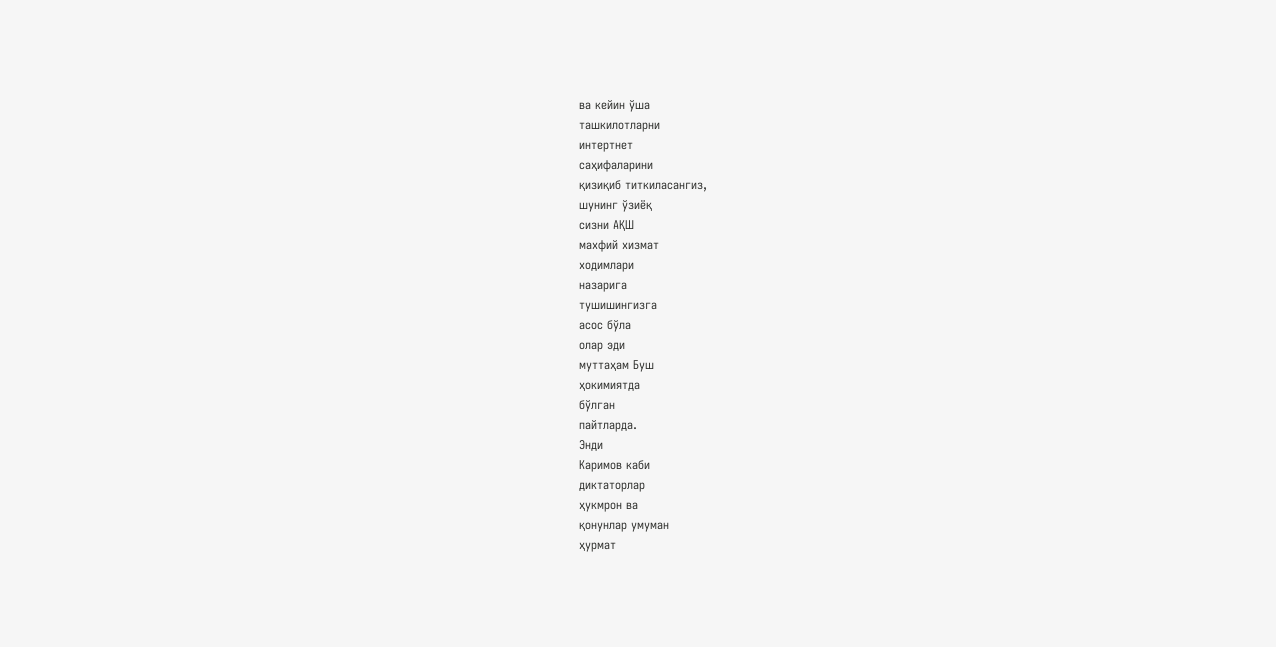ва кейин ўша
ташкилотларни
интертнет
саҳифаларини
қизиқиб титкиласангиз,
шунинг ўзиёқ
сизни АҚШ
махфий хизмат
ходимлари
назарига
тушишингизга
асос бўла
олар эди
муттаҳам Буш
ҳокимиятда
бўлган
пайтларда.
Энди
Каримов каби
диктаторлар
ҳукмрон ва
қонунлар умуман
ҳурмат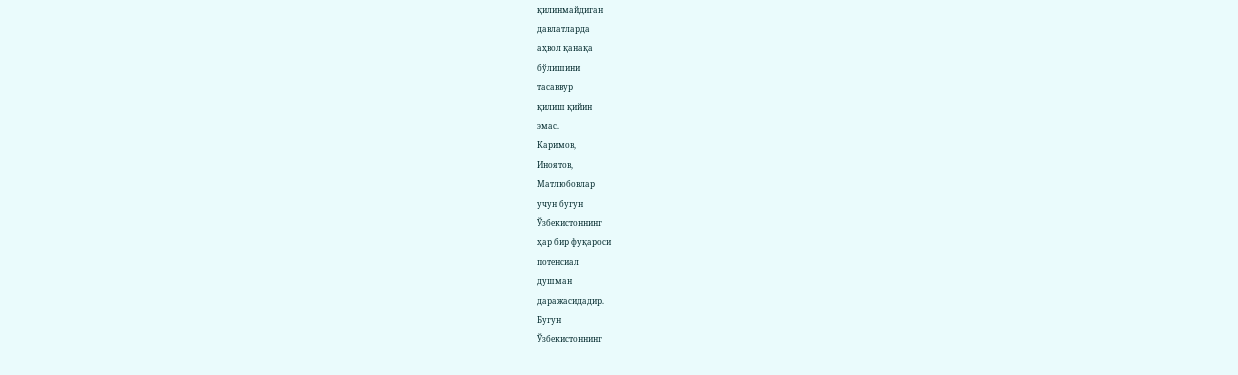қилинмайдиган
давлатларда
аҳвол қанақа
бўлишини
тасаввур
қилиш қийин
эмас.
Каримов,
Иноятов,
Матлюбовлар
учун бугун
Ўзбекистоннинг
ҳар бир фуқароси
потенсиал
душман
даражасидадир.
Бугун
Ўзбекистоннинг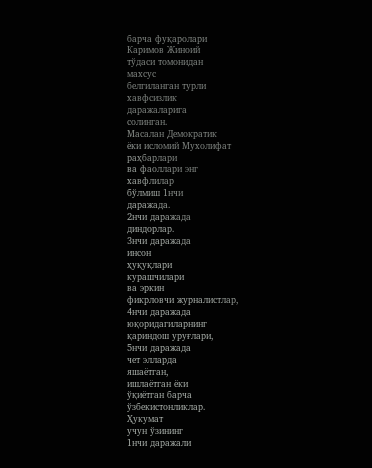барча фуқаролари
Каримов Жиноий
тўдаси томонидан
махсус
белгиланган турли
хавфсизлик
даражаларига
солинган.
Масалан Демократик
ёки исломий Мухолифат
раҳбарлари
ва фаоллари энг
хавфлилар
бўлмиш 1нчи
даражада.
2нчи даражада
диндорлар.
3нчи даражада
инсон
ҳуқуқлари
курашчилари
ва эркин
фикрловчи журналистлар,
4нчи даражада
юқоридагиларнинг
қариндош уруғлари,
5нчи даражада
чет элларда
яшаётган,
ишлаётган ёки
ўқиётган барча
ўзбекистонликлар.
Ҳукумат
учун ўзининг
1нчи даражали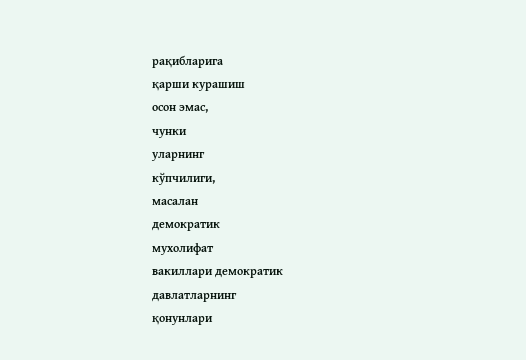рақибларига
қарши курашиш
осон эмас,
чунки
уларнинг
кўпчилиги,
масалан
демократик
мухолифат
вакиллари демократик
давлатларнинг
қонунлари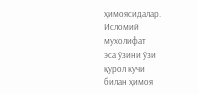ҳимоясидалар.
Исломий
мухолифат
эса ўзини ўзи
қурол кучи
билан ҳимоя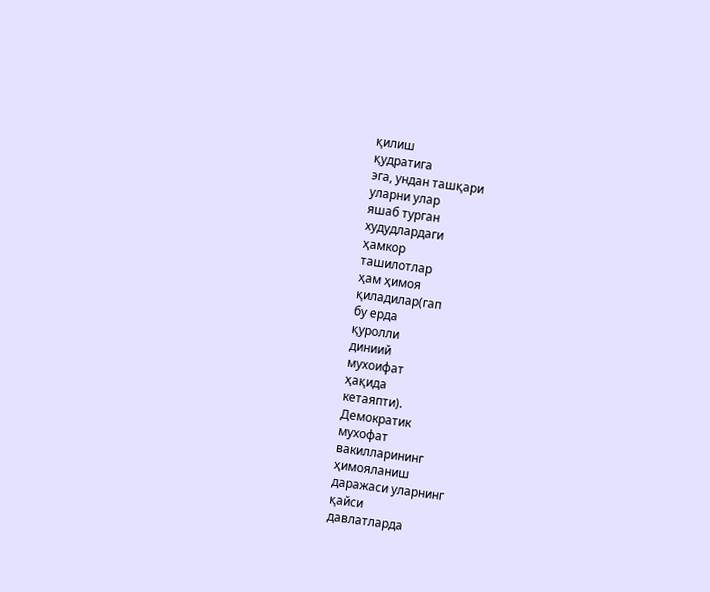қилиш
қудратига
эга, ундан ташқари
уларни улар
яшаб турган
худудлардаги
ҳамкор
ташилотлар
ҳам ҳимоя
қиладилар(гап
бу ерда
қуролли
диниий
мухоифат
ҳақида
кетаяпти).
Демократик
мухофат
вакилларининг
ҳимояланиш
даражаси уларнинг
қайси
давлатларда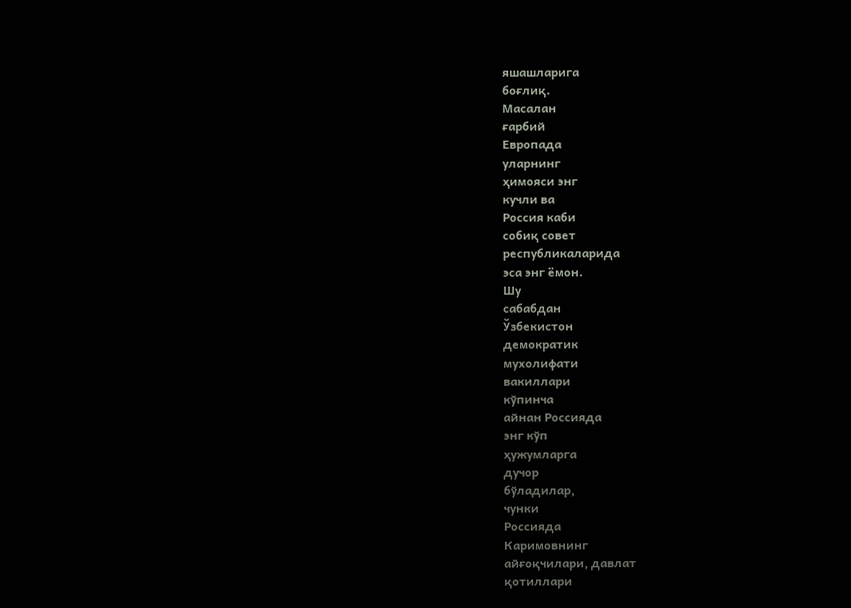яшашларига
боғлиқ.
Масалан
ғарбий
Европада
уларнинг
ҳимояси энг
кучли ва
Россия каби
собиқ совет
республикаларида
эса энг ёмон.
Шу
сабабдан
Ўзбекистон
демократик
мухолифати
вакиллари
кўпинча
айнан Россияда
энг кўп
ҳужумларга
дучор
бўладилар,
чунки
Россияда
Каримовнинг
айғоқчилари, давлат
қотиллари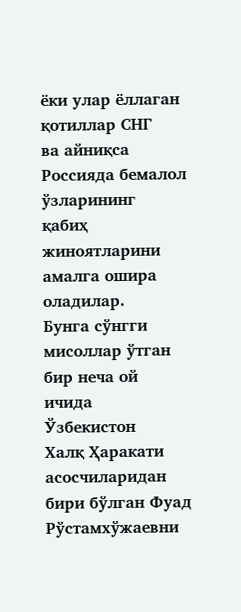ёки улар ёллаган
қотиллар СНГ
ва айниқса
Россияда бемалол
ўзларининг
қабиҳ
жиноятларини
амалга ошира
оладилар.
Бунга сўнгги
мисоллар ўтган
бир неча ой
ичида
Ўзбекистон
Халқ Ҳаракати
асосчиларидан
бири бўлган Фуад
Рўстамхўжаевни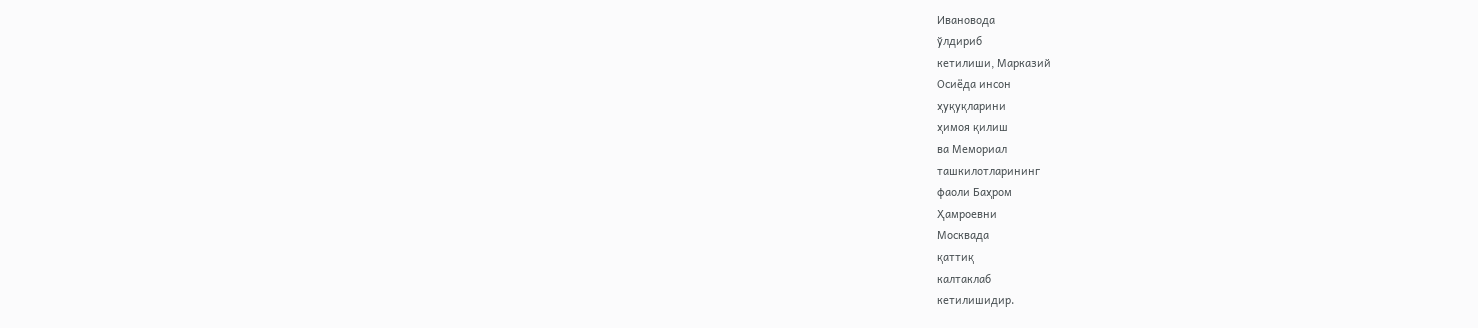Ивановода
ўлдириб
кетилиши, Марказий
Осиёда инсон
ҳуқуқларини
ҳимоя қилиш
ва Мемориал
ташкилотларининг
фаоли Баҳром
Ҳамроевни
Москвада
қаттиқ
калтаклаб
кетилишидир.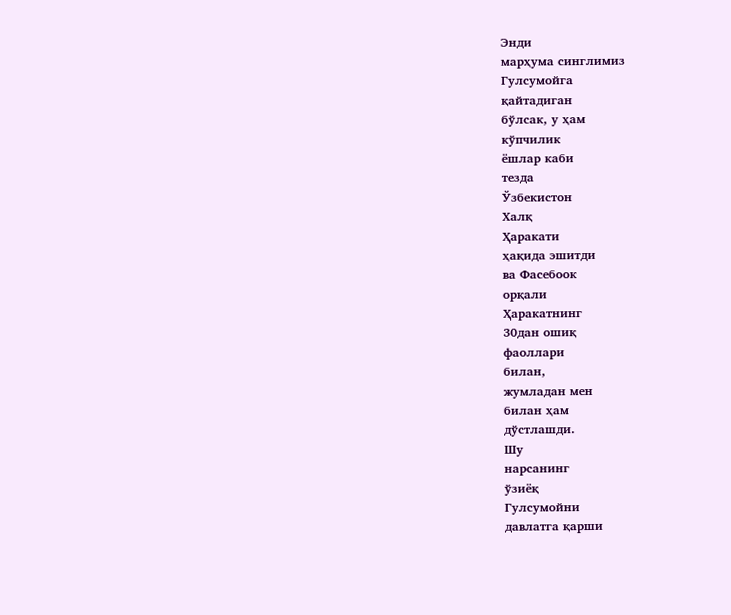Энди
марҳума синглимиз
Гулсумойга
қайтадиган
бўлсак, у ҳам
кўпчилик
ёшлар каби
тезда
Ўзбекистон
Халқ
Ҳаракати
ҳақида эшитди
ва Фасебоок
орқали
Ҳаракатнинг
30дан ошиқ
фаоллари
билан,
жумладан мен
билан ҳам
дўстлашди.
Шу
нарсанинг
ўзиёқ
Гулсумойни
давлатга қарши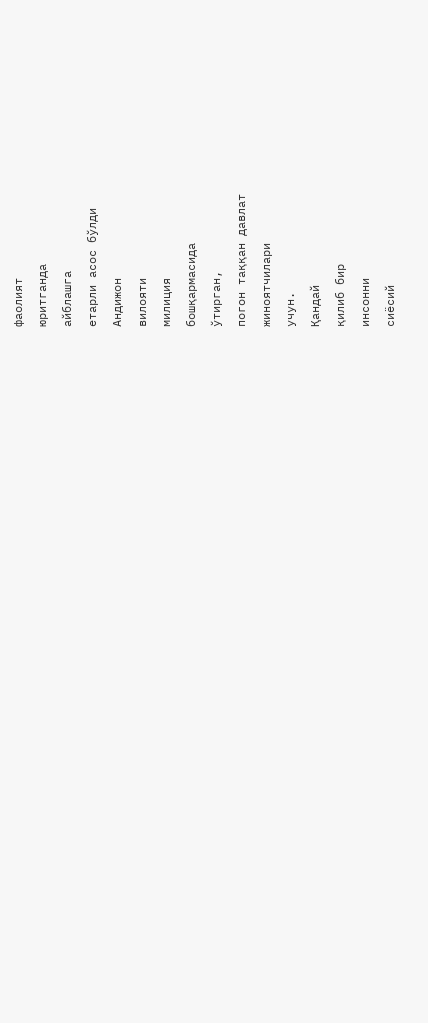фаолият
юритганда
айблашга
етарли асос бўлди
Андижон
вилояти
милиция
бошқармасида
ўтирган,
погон таққан давлат
жиноятчилари
учун.
Қандай
қилиб бир
инсонни
сиёсий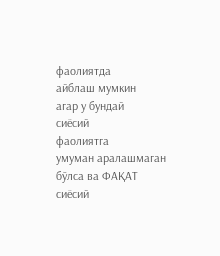фаолиятда
айблаш мумкин
агар у бундай
сиёсий
фаолиятга
умуман аралашмаган
бўлса ва ФАҚАТ
сиёсий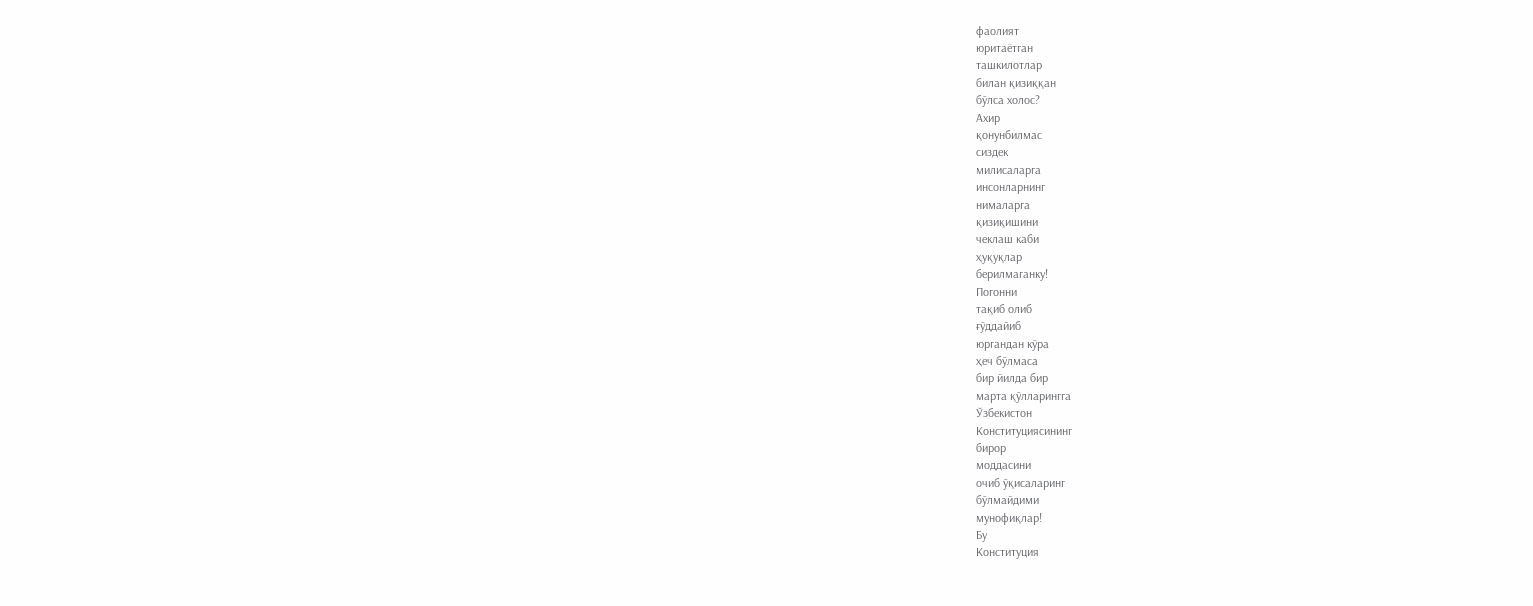фаолият
юритаётган
ташкилотлар
билан қизиққан
бўлса холос?
Ахир
қонунбилмас
сиздек
милисаларга
инсонларнинг
нималарга
қизиқишини
чеклаш каби
ҳуқуқлар
берилмаганку!
Погонни
тақиб олиб
ғўддайиб
юргандан кўра
ҳеч бўлмаса
бир йилда бир
марта қўлларингга
Ўзбекистон
Конституциясининг
бирор
моддасини
очиб ўқисаларинг
бўлмайдими
мунофиқлар!
Бу
Конституция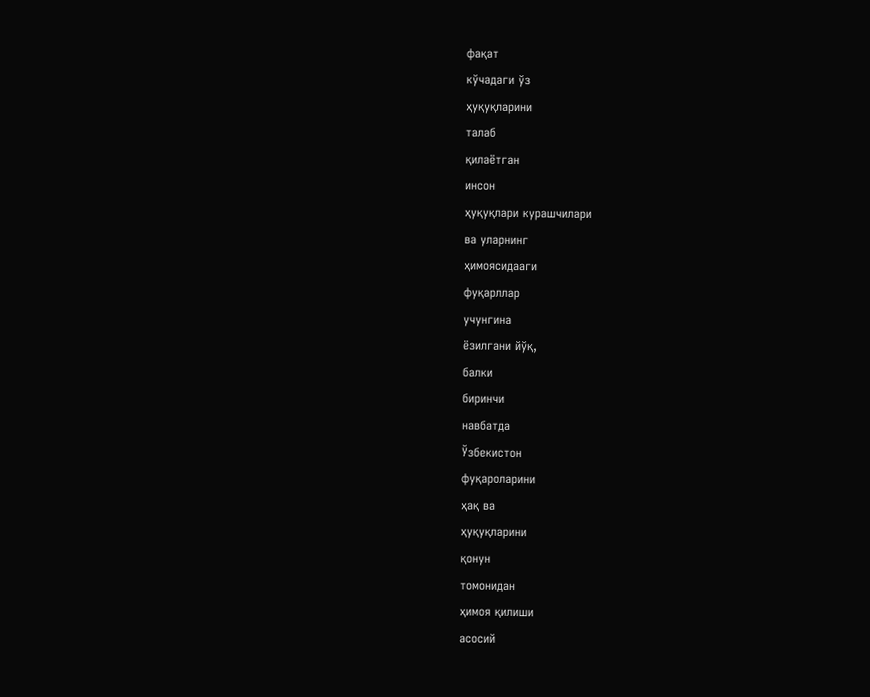фақат
кўчадаги ўз
ҳуқуқларини
талаб
қилаётган
инсон
ҳуқуқлари курашчилари
ва уларнинг
ҳимоясидааги
фуқарллар
учунгина
ёзилгани йўқ,
балки
биринчи
навбатда
Ўзбекистон
фуқароларини
ҳақ ва
ҳуқуқларини
қонун
томонидан
ҳимоя қилиши
асосий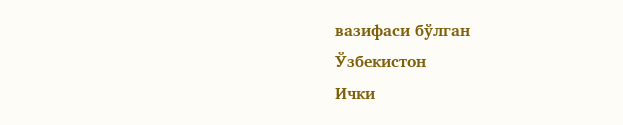вазифаси бўлган
Ўзбекистон
Ички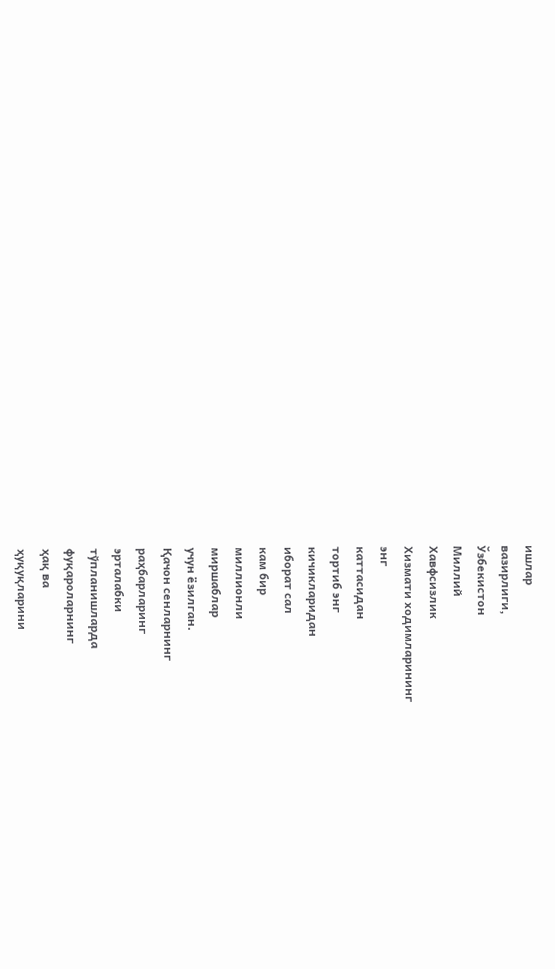ишлар
вазирлиги,
Ўзбекистон
Миллий
Хавфсизлик
Хизмати ходимларининг
энг
каттасидан
тортиб энг
кичикларидан
иборат сал
кам бир
миллионли
миршаблар
учун ёзилган.
Қачон сенларнинг
раҳбарларинг
эрталабки
тўпланишларда
фуқароларнинг
ҳақ ва
ҳуқуқларини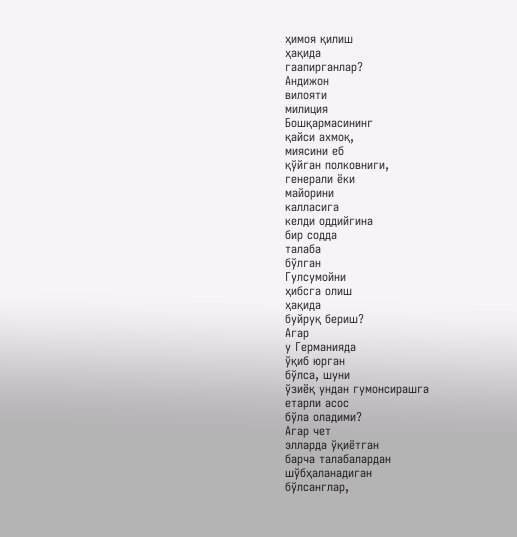ҳимоя қилиш
ҳақида
гаапирганлар?
Андижон
вилояти
милиция
Бошқармасининг
қайси ахмоқ,
миясини еб
қўйган полковниги,
генерали ёки
майорини
калласига
келди оддийгина
бир содда
талаба
бўлган
Гулсумойни
ҳибсга олиш
ҳақида
буйруқ бериш?
Агар
у Германияда
ўқиб юрган
бўлса, шуни
ўзиёқ ундан гумонсирашга
етарли асос
бўла оладими?
Агар чет
элларда ўқиётган
барча талабалардан
шўбҳаланадиган
бўлсанглар,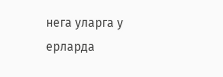нега уларга у
ерларда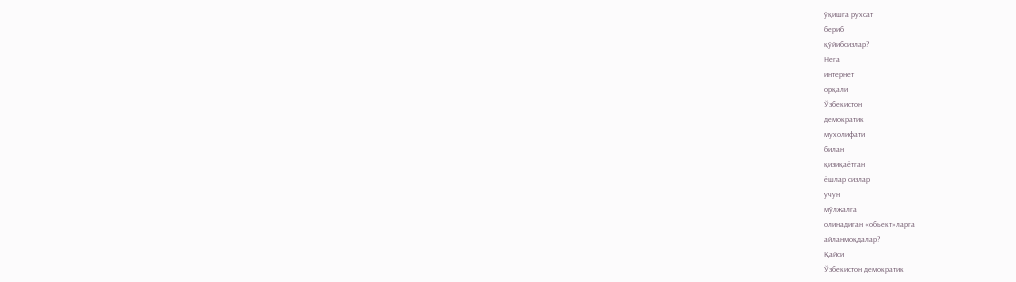ўқишга рухсат
бериб
қўйибсизлар?
Нега
интернет
орқали
Ўзбекистон
демократик
мухолифати
билан
қизиқаётган
ёшлар сизлар
учун
мўлжалга
олинадиган «обьект»ларга
айланмоқдалар?
Қайси
Ўзбекистон демократик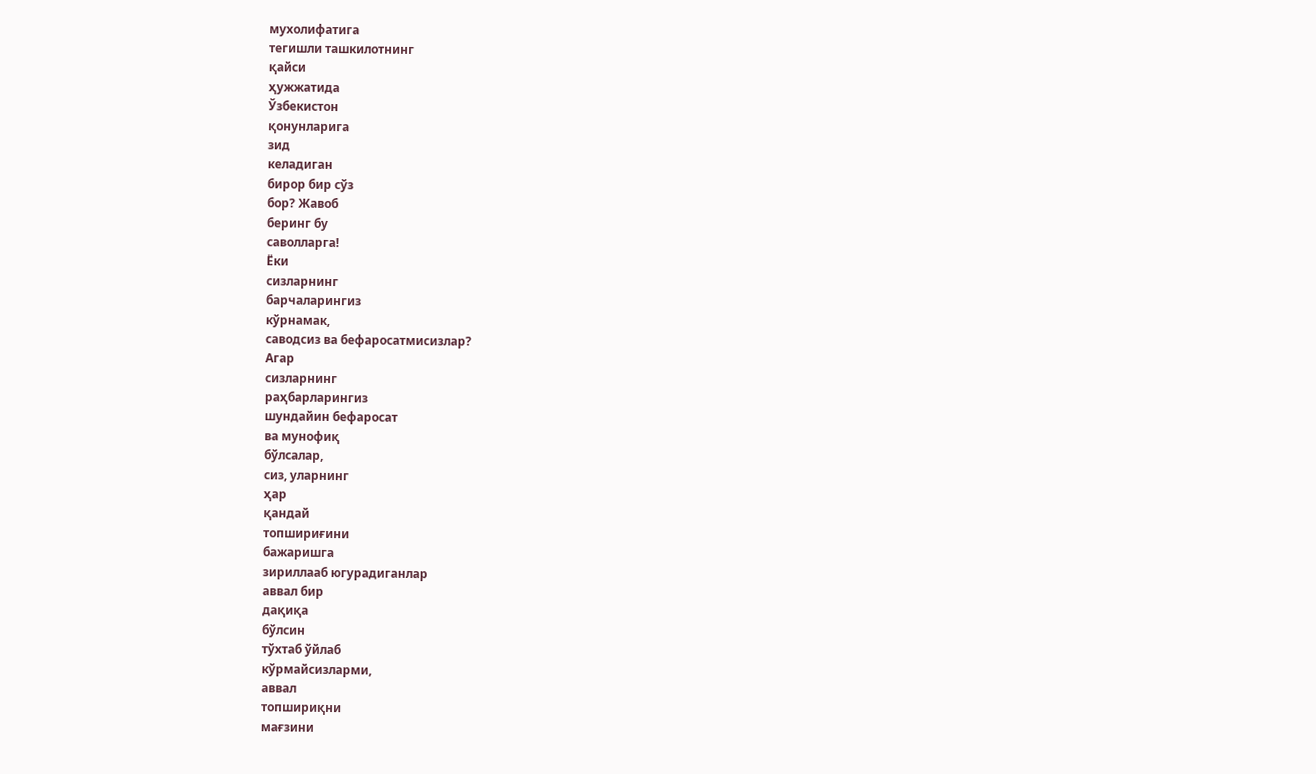мухолифатига
тегишли ташкилотнинг
қайси
ҳужжатида
Ўзбекистон
қонунларига
зид
келадиган
бирор бир сўз
бор? Жавоб
беринг бу
саволларга!
Ёки
сизларнинг
барчаларингиз
кўрнамак,
саводсиз ва бефаросатмисизлар?
Агар
сизларнинг
раҳбарларингиз
шундайин бефаросат
ва мунофиқ
бўлсалар,
сиз, уларнинг
ҳар
қандай
топшириғини
бажаришга
зириллааб югурадиганлар
аввал бир
дақиқа
бўлсин
тўхтаб ўйлаб
кўрмайсизларми,
аввал
топшириқни
мағзини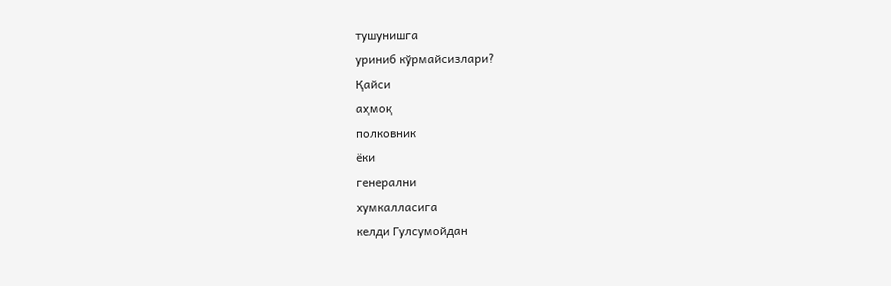тушунишга
уриниб кўрмайсизлари?
Қайси
аҳмоқ
полковник
ёки
генерални
хумкалласига
келди Гулсумойдан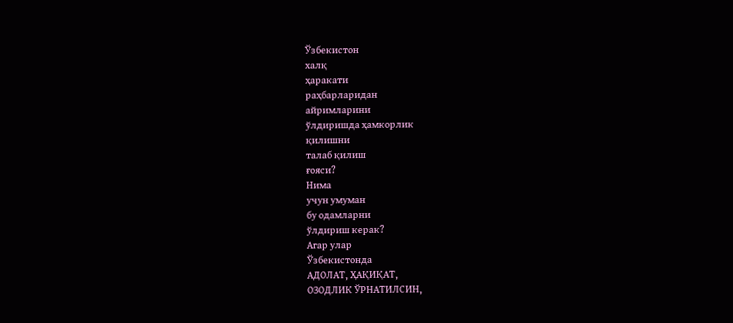Ўзбекистон
халқ
ҳаракати
раҳбарларидан
айримларини
ўлдиришда ҳамкорлик
қилишни
талаб қилиш
ғояси?
Нима
учун умуман
бу одамларни
ўлдириш керак?
Агар улар
Ўзбекистонда
АДОЛАТ, ҲАҚИҚАТ,
ОЗОДЛИК ЎРНАТИЛСИН,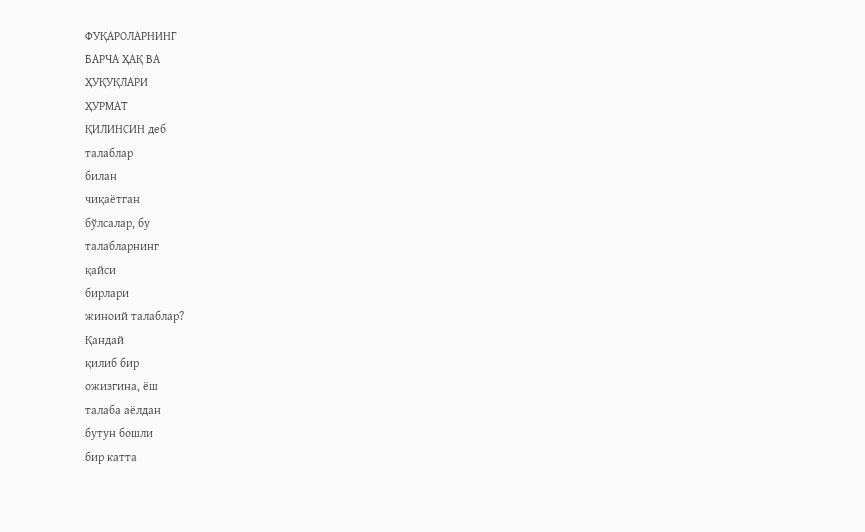ФУҚАРОЛАРНИНГ
БАРЧА ҲАҚ ВА
ҲУҚУҚЛАРИ
ҲУРМАТ
ҚИЛИНСИН деб
талаблар
билан
чиқаётган
бўлсалар, бу
талабларнинг
қайси
бирлари
жиноий талаблар?
Қандай
қилиб бир
ожизгина, ёш
талаба аёлдан
бутун бошли
бир катта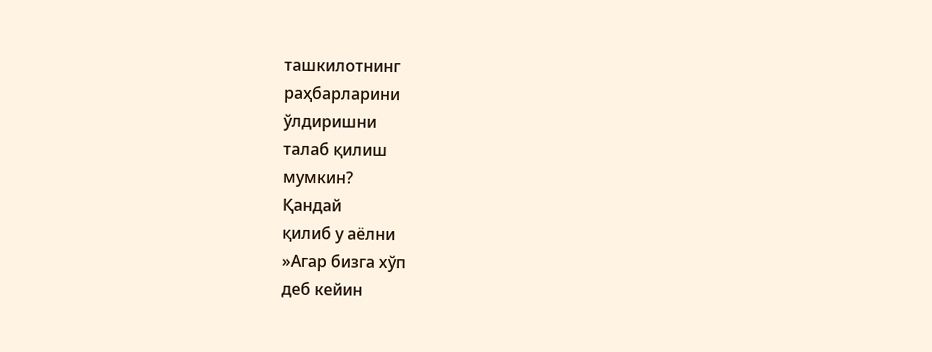ташкилотнинг
раҳбарларини
ўлдиришни
талаб қилиш
мумкин?
Қандай
қилиб у аёлни
»Агар бизга хўп
деб кейин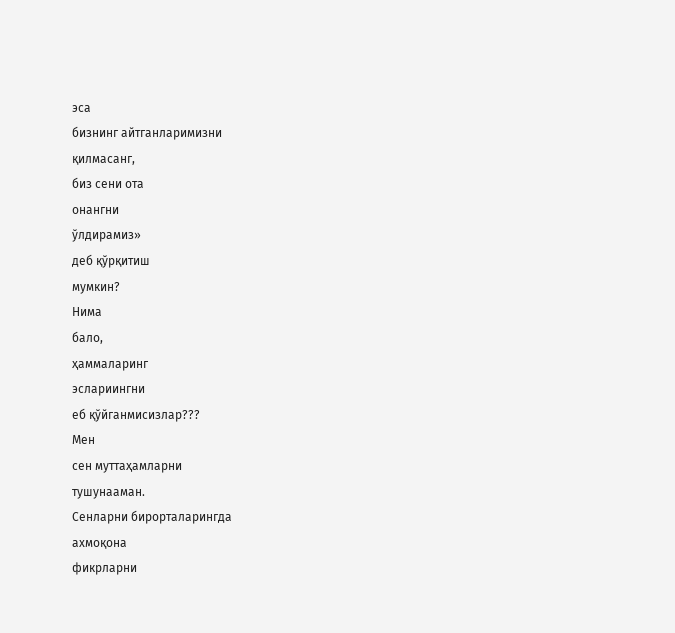эса
бизнинг айтганларимизни
қилмасанг,
биз сени ота
онангни
ўлдирамиз»
деб қўрқитиш
мумкин?
Нима
бало,
ҳаммаларинг
эслариингни
еб қўйганмисизлар???
Мен
сен муттаҳамларни
тушунааман.
Сенларни бирорталарингда
ахмоқона
фикрларни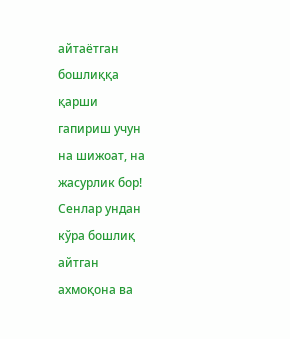айтаётган
бошлиққа
қарши
гапириш учун
на шижоат, на
жасурлик бор!
Сенлар ундан
кўра бошлиқ
айтган
ахмоқона ва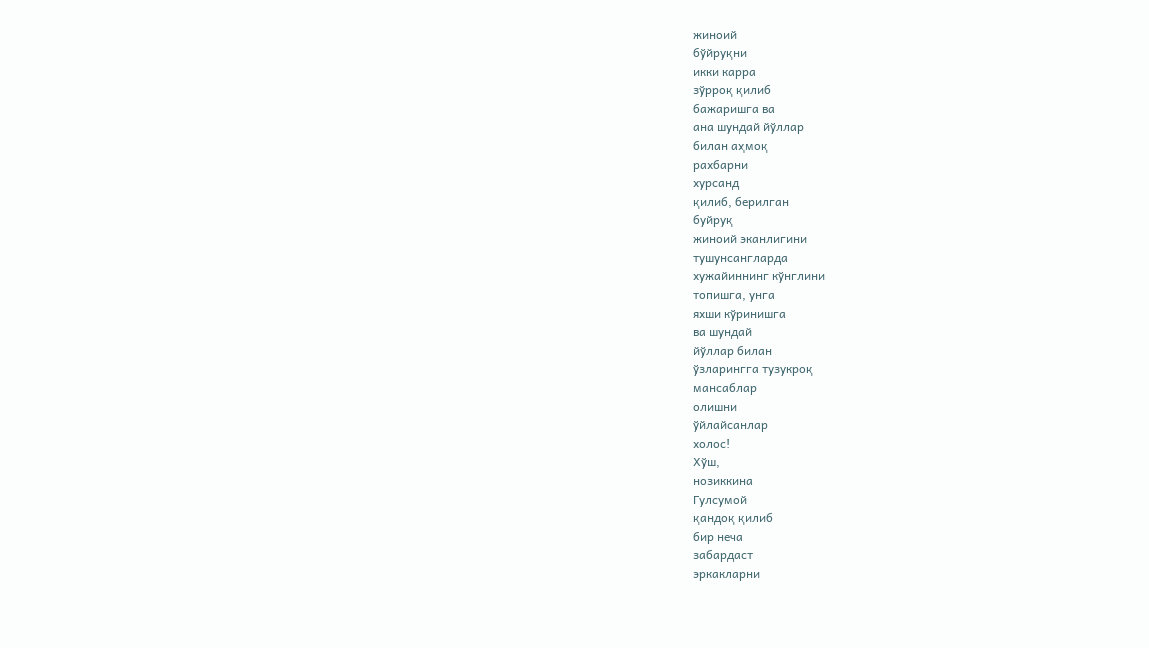жиноий
бўйруқни
икки карра
зўрроқ қилиб
бажаришга ва
ана шундай йўллар
билан аҳмоқ
рахбарни
хурсанд
қилиб, берилган
буйруқ
жиноий эканлигини
тушунсангларда
хужайиннинг кўнглини
топишга, унга
яхши кўринишга
ва шундай
йўллар билан
ўзларингга тузукроқ
мансаблар
олишни
ўйлайсанлар
холос!
Хўш,
нозиккина
Гулсумой
қандоқ қилиб
бир неча
забардаст
эркакларни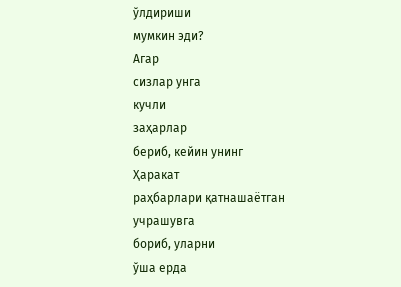ўлдириши
мумкин эди?
Агар
сизлар унга
кучли
заҳарлар
бериб, кейин унинг
Ҳаракат
раҳбарлари қатнашаётган
учрашувга
бориб, уларни
ўша ерда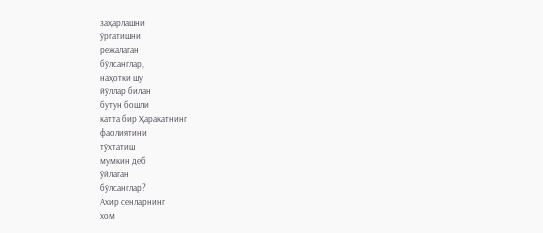заҳарлашни
ўргатишни
режалаган
бўлсанглар,
наҳотки шу
йўллар билан
бутун бошли
катта бир Ҳаракатнинг
фаолиятини
тўхтатиш
мумкин деб
ўйлаган
бўлсанглар?
Ахир сенларнинг
хом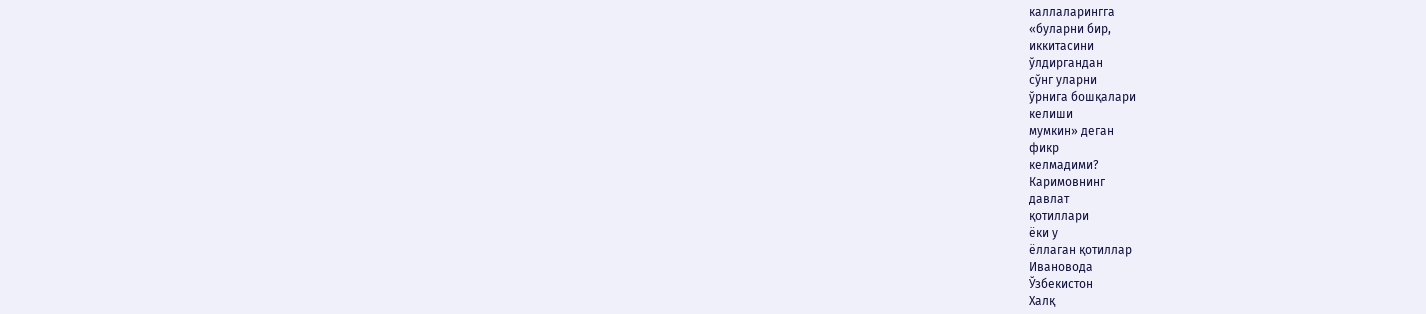каллаларингга
«буларни бир,
иккитасини
ўлдиргандан
сўнг уларни
ўрнига бошқалари
келиши
мумкин» деган
фикр
келмадими?
Каримовнинг
давлат
қотиллари
ёки у
ёллаган қотиллар
Ивановода
Ўзбекистон
Халқ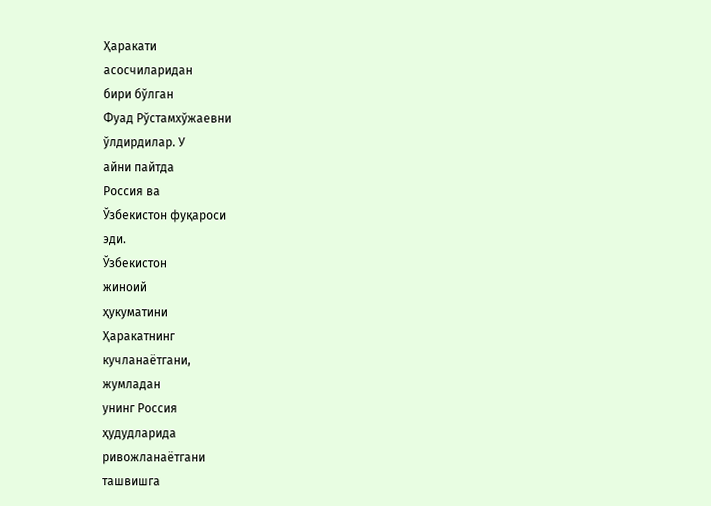Ҳаракати
асосчиларидан
бири бўлган
Фуад Рўстамхўжаевни
ўлдирдилар. У
айни пайтда
Россия ва
Ўзбекистон фуқароси
эди.
Ўзбекистон
жиноий
ҳукуматини
Ҳаракатнинг
кучланаётгани,
жумладан
унинг Россия
ҳудудларида
ривожланаётгани
ташвишга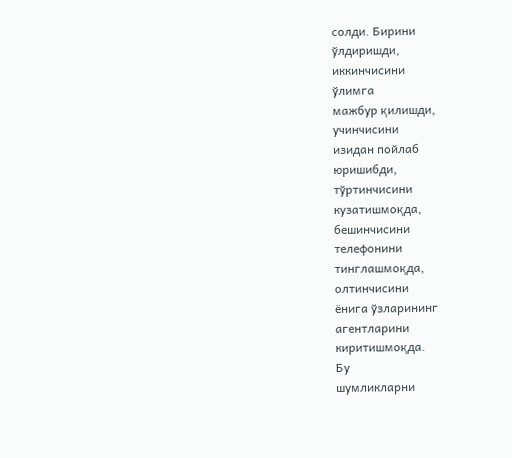солди. Бирини
ўлдиришди,
иккинчисини
ўлимга
мажбур қилишди,
учинчисини
изидан пойлаб
юришибди,
тўртинчисини
кузатишмоқда,
бешинчисини
телефонини
тинглашмоқда,
олтинчисини
ёнига ўзларининг
агентларини
киритишмоқда.
Бу
шумликларни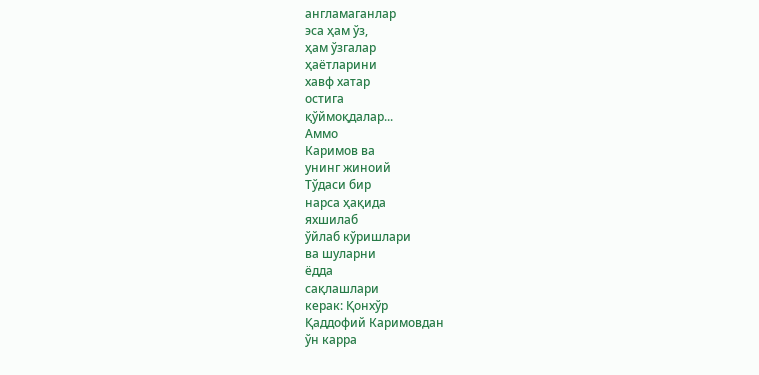англамаганлар
эса ҳам ўз,
ҳам ўзгалар
ҳаётларини
хавф хатар
остига
қўймоқдалар...
Аммо
Каримов ва
унинг жиноий
Тўдаси бир
нарса ҳақида
яхшилаб
ўйлаб кўришлари
ва шуларни
ёдда
сақлашлари
керак: Қонхўр
Қаддофий Каримовдан
ўн карра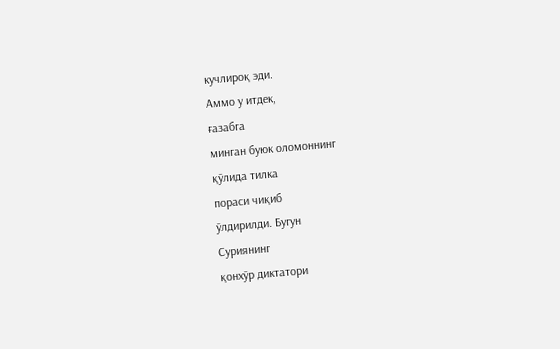кучлироқ эди.
Аммо у итдек,
ғазабга
минган буюк оломоннинг
қўлида тилка
пораси чиқиб
ўлдирилди. Бугун
Суриянинг
қонхўр диктатори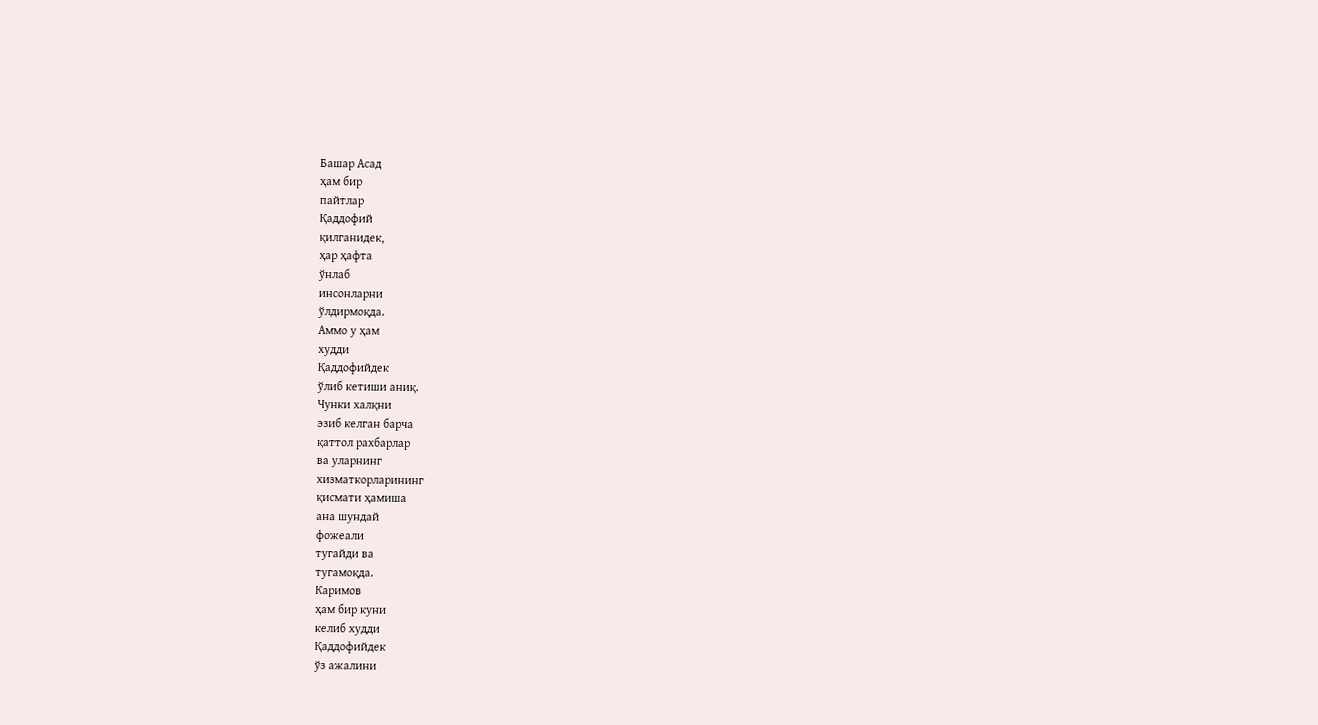Башар Асад
ҳам бир
пайтлар
Қаддофий
қилганидек,
ҳар ҳафта
ўнлаб
инсонларни
ўлдирмоқда.
Аммо у ҳам
худди
Қаддофийдек
ўлиб кетиши аниқ.
Чунки халқни
эзиб келган барча
қаттол рахбарлар
ва уларнинг
хизматкорларининг
қисмати ҳамиша
ана шундай
фожеали
тугайди ва
тугамоқда.
Каримов
ҳам бир куни
келиб худди
Қаддофийдек
ўз ажалини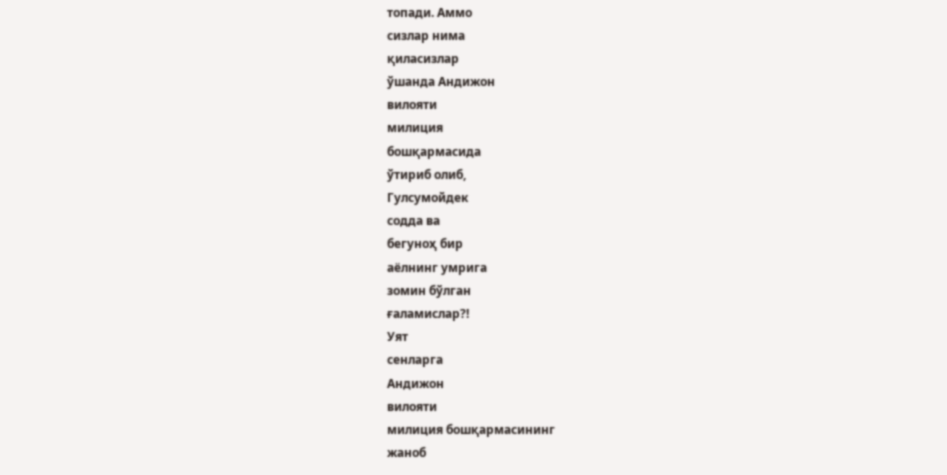топади. Аммо
сизлар нима
қиласизлар
ўшанда Андижон
вилояти
милиция
бошқармасида
ўтириб олиб,
Гулсумойдек
содда ва
бегуноҳ бир
аёлнинг умрига
зомин бўлган
ғаламислар?!
Уят
сенларга
Андижон
вилояти
милиция бошқармасининг
жаноб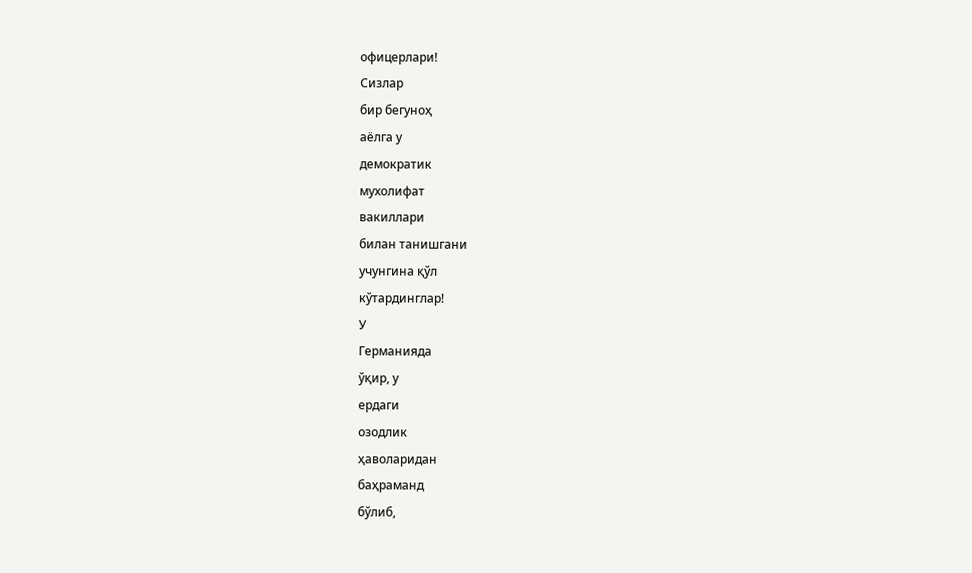офицерлари!
Сизлар
бир бегуноҳ
аёлга у
демократик
мухолифат
вакиллари
билан танишгани
учунгина қўл
кўтардинглар!
У
Германияда
ўқир, у
ердаги
озодлик
ҳаволаридан
баҳраманд
бўлиб,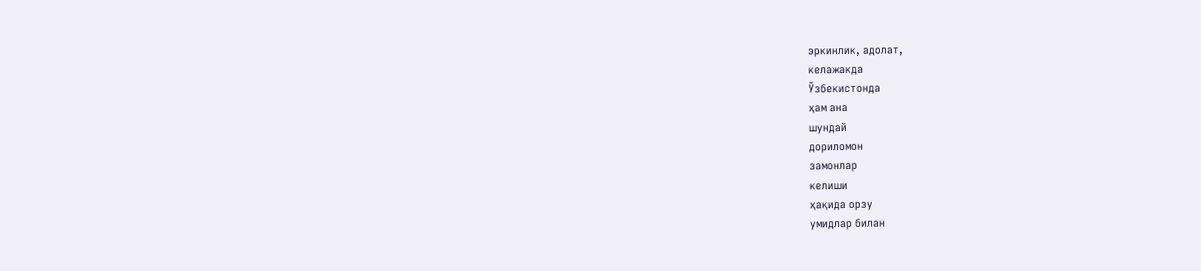эркинлик, адолат,
келажакда
Ўзбекистонда
ҳам ана
шундай
дориломон
замонлар
келиши
ҳақида орзу
умидлар билан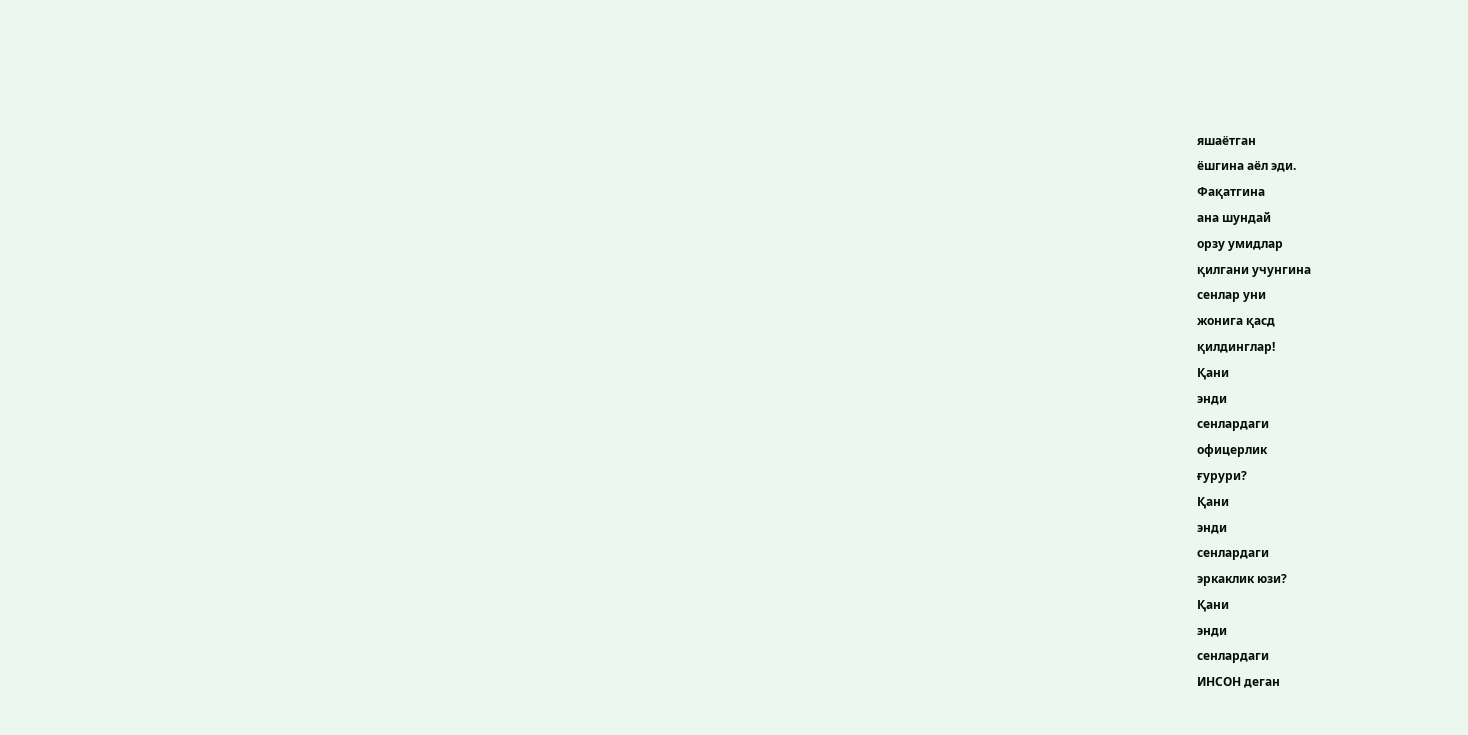яшаётган
ёшгина аёл эди.
Фақатгина
ана шундай
орзу умидлар
қилгани учунгина
сенлар уни
жонига қасд
қилдинглар!
Қани
энди
сенлардаги
офицерлик
ғурури?
Қани
энди
сенлардаги
эркаклик юзи?
Қани
энди
сенлардаги
ИНСОН деган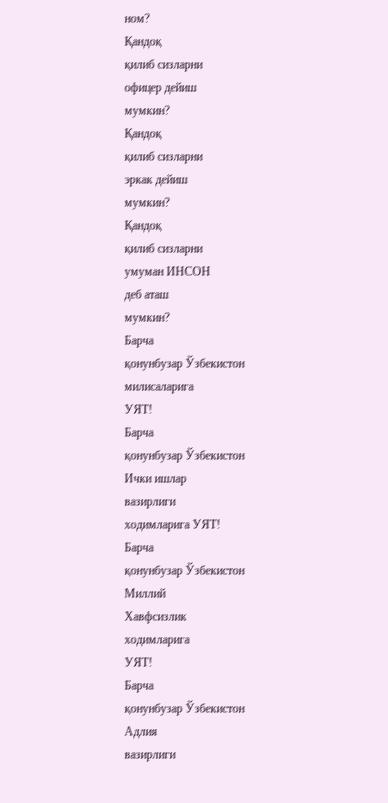ном?
Қандоқ
қилиб сизларни
офицер дейиш
мумкин?
Қандоқ
қилиб сизларни
эркак дейиш
мумкин?
Қандоқ
қилиб сизларни
умуман ИНСОН
деб аташ
мумкин?
Барча
қонунбузар Ўзбекистон
милисаларига
УЯТ!
Барча
қонунбузар Ўзбекистон
Ички ишлар
вазирлиги
ходимларига УЯТ!
Барча
қонунбузар Ўзбекистон
Миллий
Хавфсизлик
ходимларига
УЯТ!
Барча
қонунбузар Ўзбекистон
Адлия
вазирлиги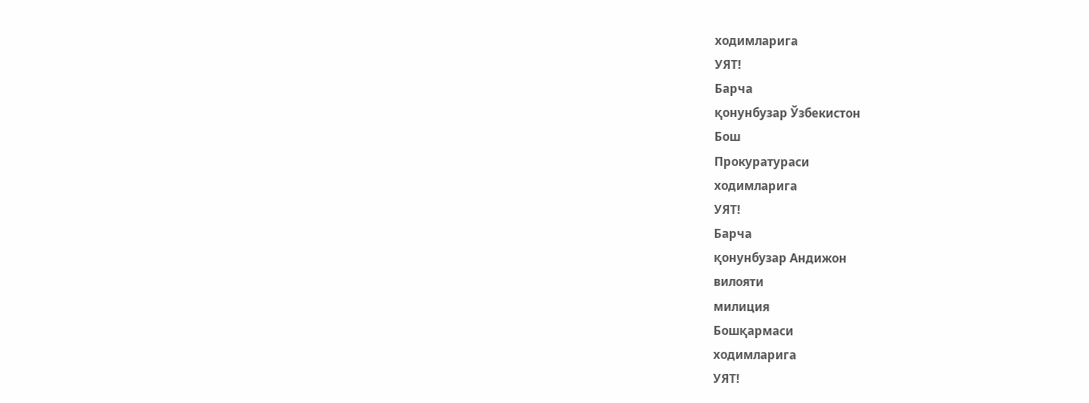ходимларига
УЯТ!
Барча
қонунбузар Ўзбекистон
Бош
Прокуратураси
ходимларига
УЯТ!
Барча
қонунбузар Андижон
вилояти
милиция
Бошқармаси
ходимларига
УЯТ!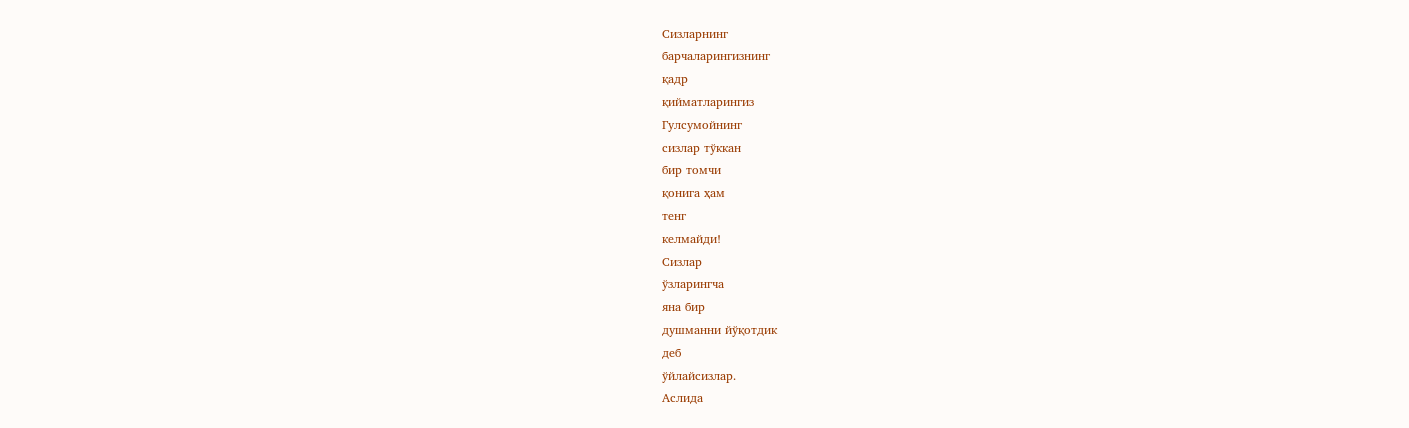Сизларнинг
барчаларингизнинг
қадр
қийматларингиз
Гулсумойнинг
сизлар тўккан
бир томчи
қонига ҳам
тенг
келмайди!
Сизлар
ўзларингча
яна бир
душманни йўқотдик
деб
ўйлайсизлар.
Аслида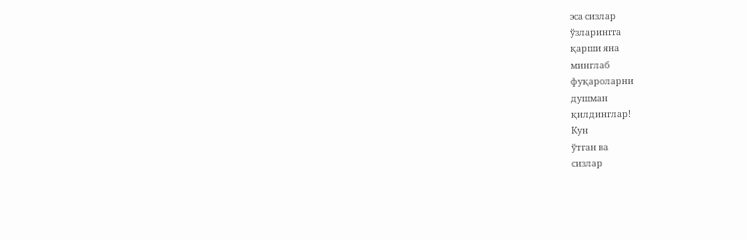эса сизлар
ўзларингга
қарши яна
минглаб
фуқароларни
душман
қилдинглар!
Кун
ўтган ва
сизлар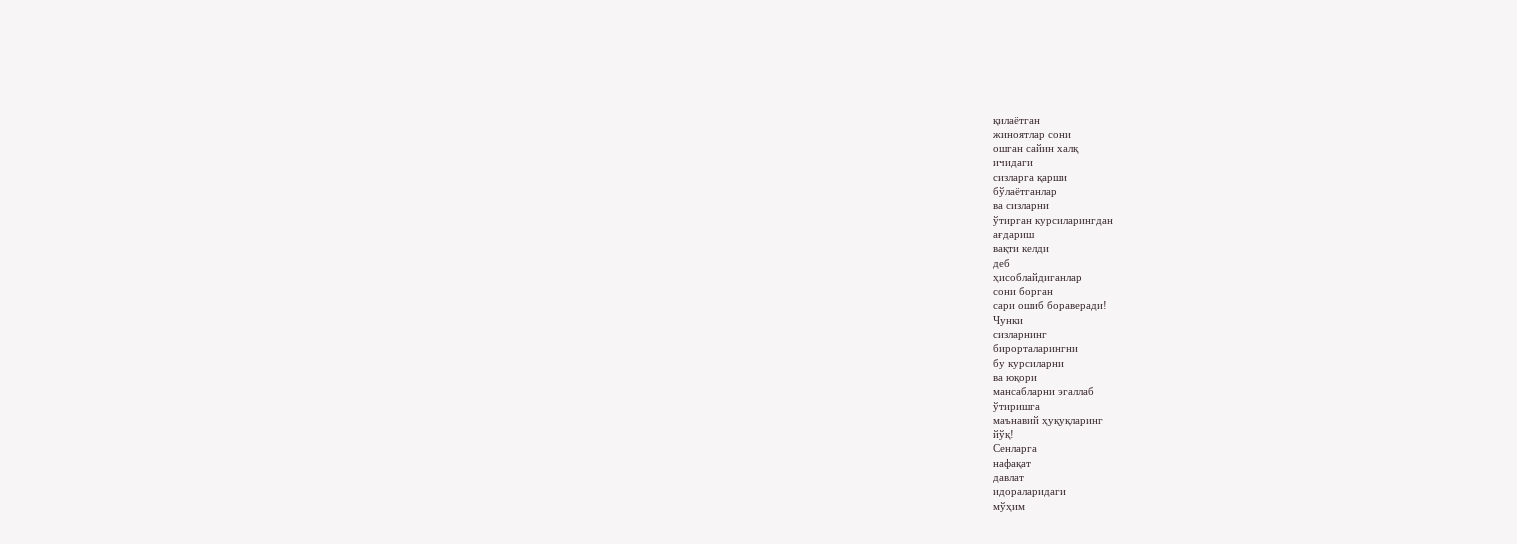қилаётган
жиноятлар сони
ошган сайин халқ
ичидаги
сизларга қарши
бўлаётганлар
ва сизларни
ўтирган курсиларингдан
ағдариш
вақти келди
деб
ҳисоблайдиганлар
сони борган
сари ошиб бораверади!
Чунки
сизларнинг
бирорталарингни
бу курсиларни
ва юқори
мансабларни эгаллаб
ўтиришга
маънавий ҳуқуқларинг
йўқ!
Сенларга
нафақат
давлат
идораларидаги
мўҳим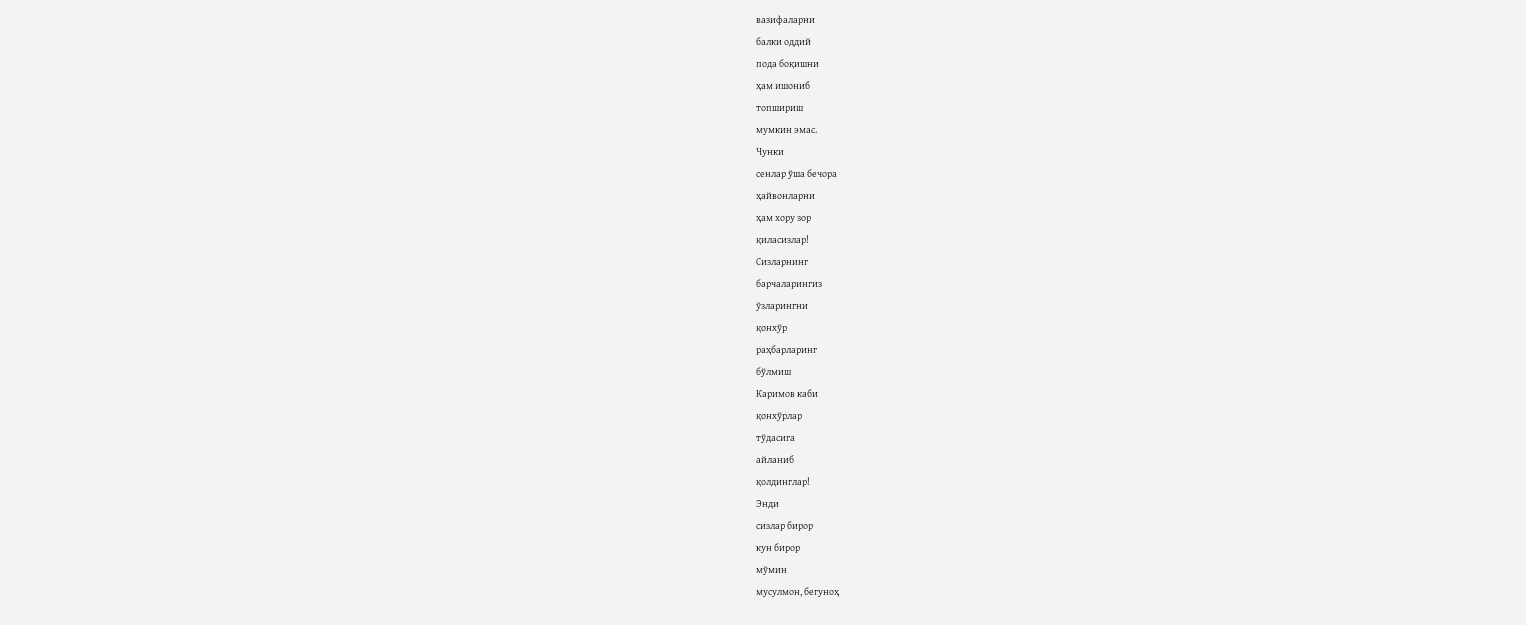вазифаларни
балки оддий
пода боқишни
ҳам ишониб
топшириш
мумкин эмас.
Чунки
сенлар ўша бечора
ҳайвонларни
ҳам хору зор
қиласизлар!
Сизларнинг
барчаларингиз
ўзларингни
қонхўр
раҳбарларинг
бўлмиш
Каримов каби
қонхўрлар
тўдасига
айланиб
қолдинглар!
Энди
сизлар бирор
кун бирор
мўмин
мусулмон, бегуноҳ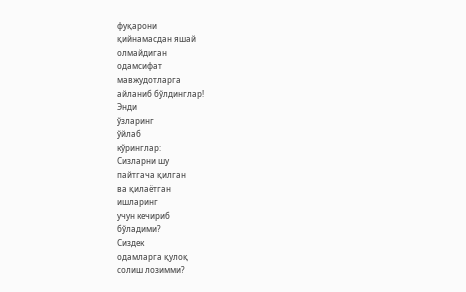фуқарони
қийнамасдан яшай
олмайдиган
одамсифат
мавжудотларга
айланиб бўлдинглар!
Энди
ўзларинг
ўйлаб
кўринглар:
Сизларни шу
пайтгача қилган
ва қилаётган
ишларинг
учун кечириб
бўладими?
Сиздек
одамларга қулоқ
солиш лозимми?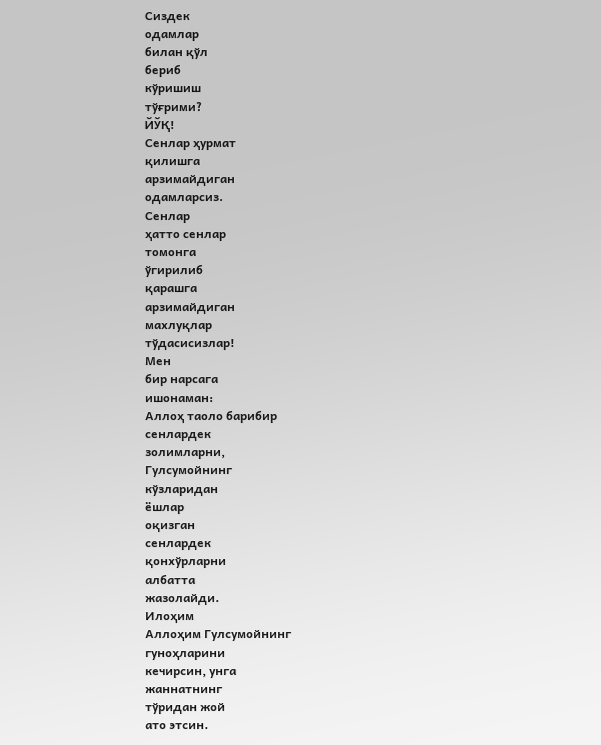Сиздек
одамлар
билан қўл
бериб
кўришиш
тўғрими?
ЙЎҚ!
Сенлар ҳурмат
қилишга
арзимайдиган
одамларсиз.
Сенлар
ҳатто сенлар
томонга
ўгирилиб
қарашга
арзимайдиган
махлуқлар
тўдасисизлар!
Мен
бир нарсага
ишонаман:
Аллоҳ таоло барибир
сенлардек
золимларни,
Гулсумойнинг
кўзларидан
ёшлар
оқизган
сенлардек
қонхўрларни
албатта
жазолайди.
Илоҳим
Аллоҳим Гулсумойнинг
гуноҳларини
кечирсин, унга
жаннатнинг
тўридан жой
ато этсин.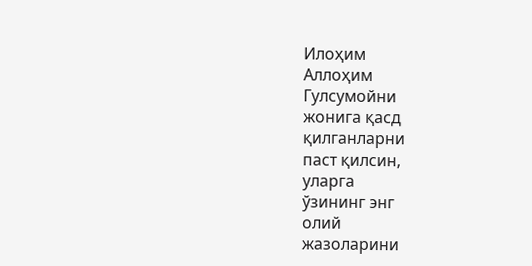Илоҳим
Аллоҳим
Гулсумойни
жонига қасд
қилганларни
паст қилсин,
уларга
ўзининг энг
олий
жазоларини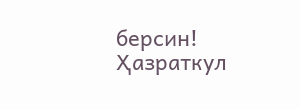берсин!
Ҳазраткул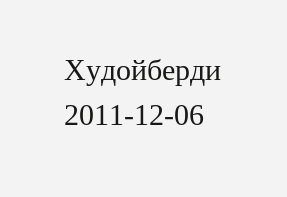Худойберди
2011-12-06